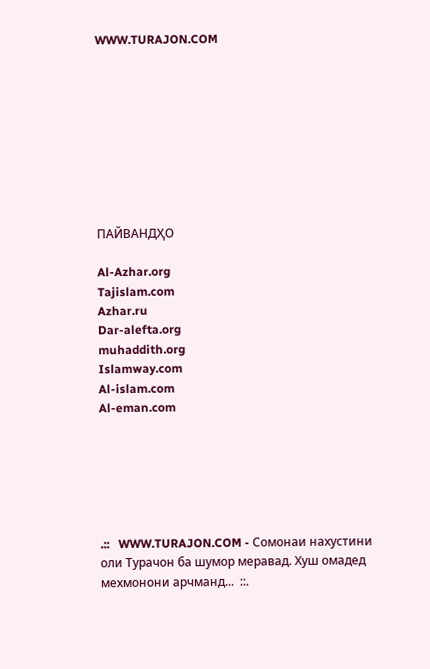WWW.TURAJON.COM









ПАЙВАНДҲО

Al-Azhar.org
Tajislam.com
Azhar.ru
Dar-alefta.org
muhaddith.org
Islamway.com
Al-islam.com
Al-eman.com






.::   WWW.TURAJON.COM - Сомонаи нахустини оли Турачон ба шумор меравад. Хуш омадед мехмонони арчманд...  ::.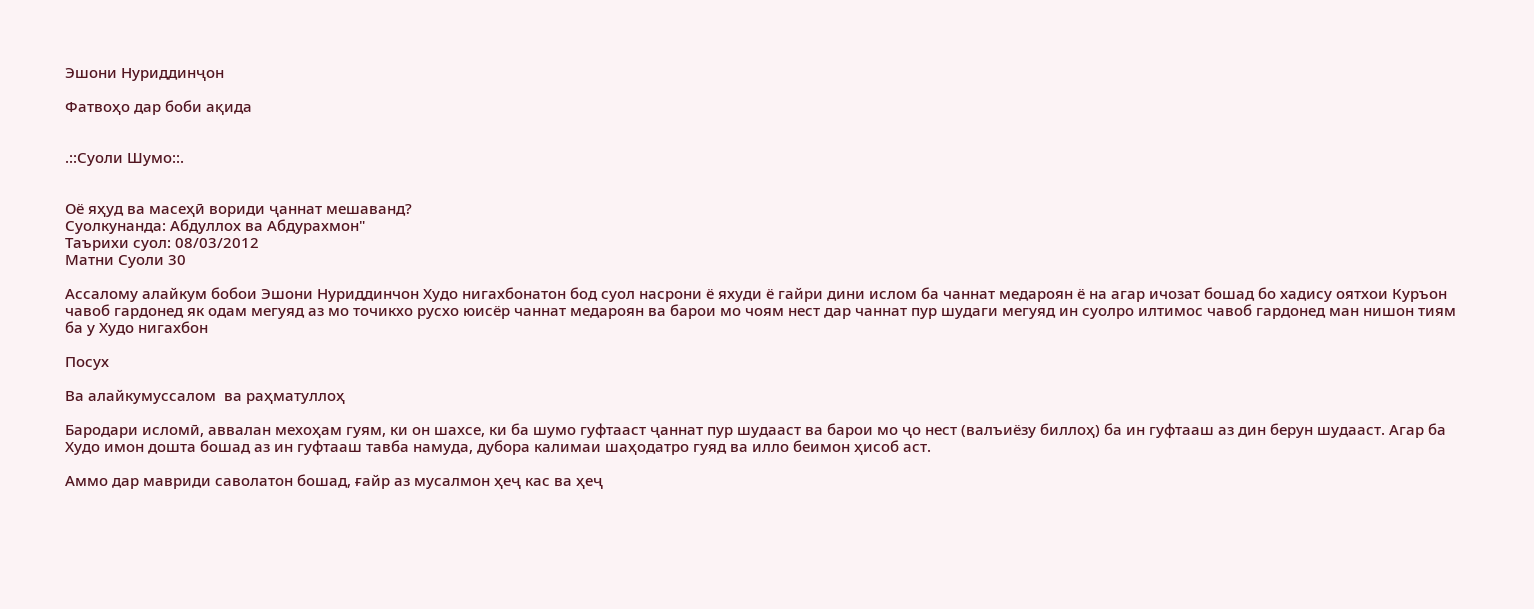Эшони Нуриддинҷон

Фатвоҳо дар боби ақида


.::Суоли Шумо::.


Оё яҳуд ва масеҳӣ вориди ҷаннат мешаванд?
Суолкунанда: Абдуллох ва Абдурахмон"
Таърихи суол: 08/03/2012
Матни Суоли 30

Ассалому алайкум бобои Эшони Нуриддинчон Худо нигахбонатон бод суол насрони ё яхуди ё гайри дини ислом ба чаннат медароян ё на агар ичозат бошад бо хадису оятхои Куръон чавоб гардонед як одам мегуяд аз мо точикхо русхо юисёр чаннат медароян ва барои мо чоям нест дар чаннат пур шудаги мегуяд ин суолро илтимос чавоб гардонед ман нишон тиям ба у Худо нигахбон

Посух

Ва алайкумуссалом  ва раҳматуллоҳ

Бародари исломӣ, аввалан мехоҳам гуям, ки он шахсе, ки ба шумо гуфтааст ҷаннат пур шудааст ва барои мо ҷо нест (валъиёзу биллоҳ) ба ин гуфтааш аз дин берун шудааст. Агар ба Худо имон дошта бошад аз ин гуфтааш тавба намуда, дубора калимаи шаҳодатро гуяд ва илло беимон ҳисоб аст.

Аммо дар мавриди саволатон бошад, ғайр аз мусалмон ҳеҷ кас ва ҳеҷ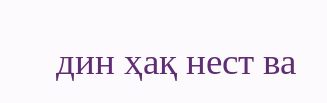дин ҳақ нест ва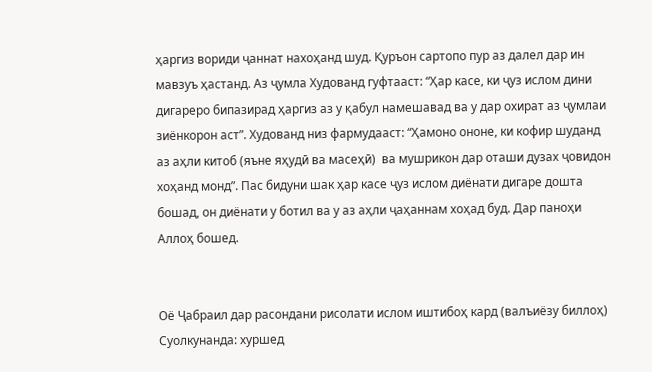ҳаргиз вориди ҷаннат нахоҳанд шуд. Қуръон сартопо пур аз далел дар ин мавзуъ ҳастанд. Аз ҷумла Худованд гуфтааст: “Ҳар касе, ки ҷуз ислом дини дигареро бипазирад ҳаргиз аз у қабул намешавад ва у дар охират аз ҷумлаи зиёнкорон аст”. Худованд низ фармудааст: “Ҳамоно ононе, ки кофир шуданд аз аҳли китоб (яъне яҳудӣ ва масеҳӣ)  ва мушрикон дар оташи дузах ҷовидон хоҳанд монд”. Пас бидуни шак ҳар касе ҷуз ислом диёнати дигаре дошта бошад, он диёнати у ботил ва у аз аҳли ҷаҳаннам хоҳад буд. Дар паноҳи Аллоҳ бошед.


Оё Ҷабраил дар расондани рисолати ислом иштибоҳ кард (валъиёзу биллоҳ)
Суолкунанда: хуршед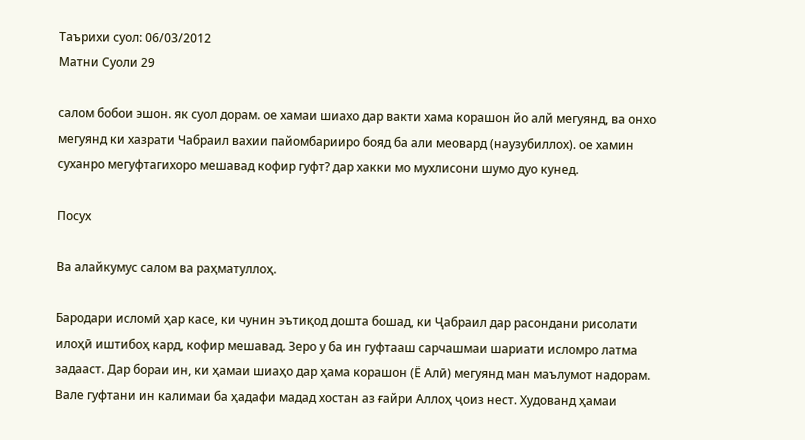Таърихи суол: 06/03/2012
Матни Суоли 29

салом бобои эшон. як суол дорам. ое хамаи шиахо дар вакти хама корашон йо алй мегуянд, ва онхо мегуянд ки хазрати Чабраил вахии пайомбарииро бояд ба али меовард (наузубиллох). ое хамин суханро мегуфтагихоро мешавад кофир гуфт? дар хакки мо мухлисони шумо дуо кунед.

Посух

Ва алайкумус салом ва раҳматуллоҳ.

Бародари исломӣ ҳар касе, ки чунин эътиқод дошта бошад, ки Ҷабраил дар расондани рисолати илоҳӣ иштибоҳ кард, кофир мешавад. Зеро у ба ин гуфтааш сарчашмаи шариати исломро латма задааст. Дар бораи ин, ки ҳамаи шиаҳо дар ҳама корашон (Ё Алӣ) мегуянд ман маълумот надорам. Вале гуфтани ин калимаи ба ҳадафи мадад хостан аз ғайри Аллоҳ ҷоиз нест. Худованд ҳамаи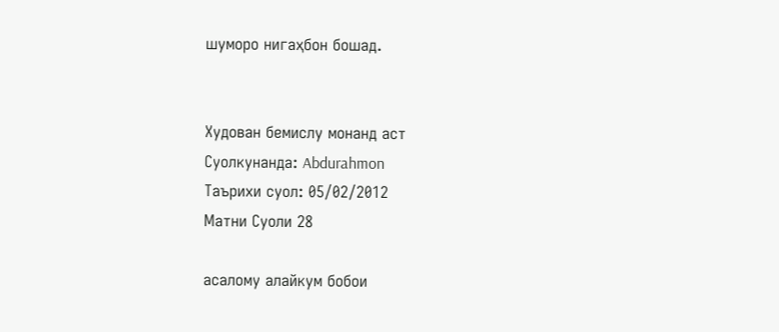шуморо нигаҳбон бошад.


Худован бемислу монанд аст
Суолкунанда: Abdurahmon
Таърихи суол: 05/02/2012
Матни Суоли 28

асалому алайкум бобои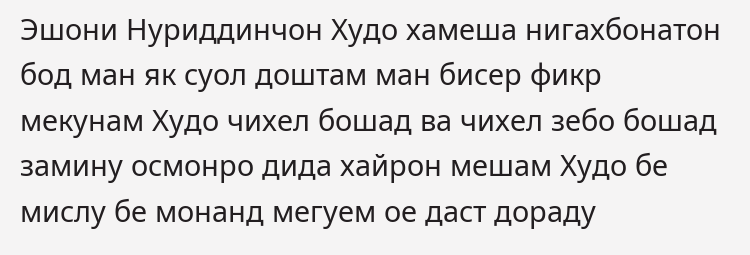Эшони Нуриддинчон Худо хамеша нигахбонатон бод ман як суол доштам ман бисер фикр мекунам Худо чихел бошад ва чихел зебо бошад замину осмонро дида хайрон мешам Худо бе мислу бе монанд мегуем ое даст дораду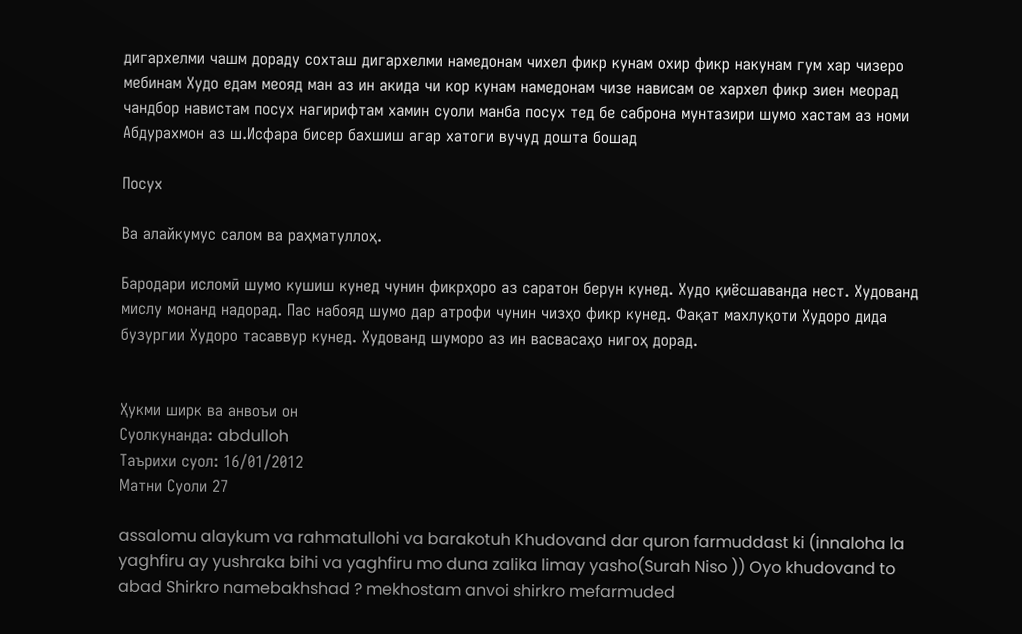дигархелми чашм дораду сохташ дигархелми намедонам чихел фикр кунам охир фикр накунам гум хар чизеро мебинам Худо едам меояд ман аз ин акида чи кор кунам намедонам чизе нависам ое хархел фикр зиен меорад чандбор навистам посух нагирифтам хамин суоли манба посух тед бе саброна мунтазири шумо хастам аз номи Абдурахмон аз ш.Исфара бисер бахшиш агар хатоги вучуд дошта бошад

Посух

Ва алайкумус салом ва раҳматуллоҳ.

Бародари исломӣ шумо кушиш кунед чунин фикрҳоро аз саратон берун кунед. Худо қиёсшаванда нест. Худованд мислу монанд надорад. Пас набояд шумо дар атрофи чунин чизҳо фикр кунед. Фақат махлуқоти Худоро дида бузургии Худоро тасаввур кунед. Худованд шуморо аз ин васвасаҳо нигоҳ дорад.


Ҳукми ширк ва анвоъи он
Суолкунанда: abdulloh
Таърихи суол: 16/01/2012
Матни Суоли 27

assalomu alaykum va rahmatullohi va barakotuh Khudovand dar quron farmuddast ki (innaloha la yaghfiru ay yushraka bihi va yaghfiru mo duna zalika limay yasho(Surah Niso )) Oyo khudovand to abad Shirkro namebakhshad ? mekhostam anvoi shirkro mefarmuded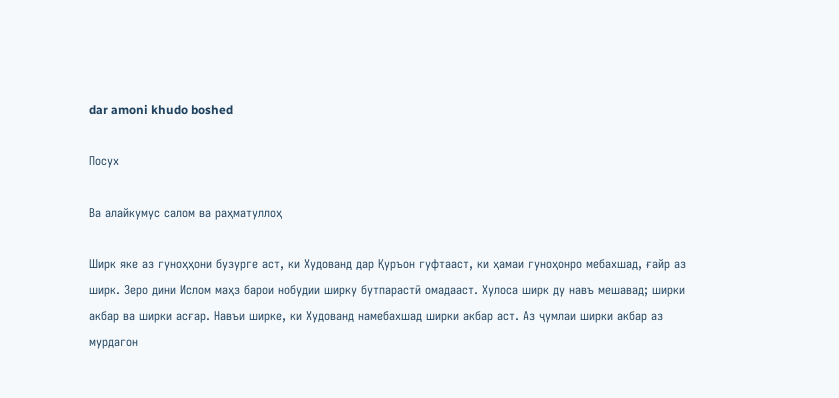dar amoni khudo boshed

Посух

Ва алайкумус салом ва раҳматуллоҳ

Ширк яке аз гуноҳҳони бузурге аст, ки Худованд дар Қуръон гуфтааст, ки ҳамаи гуноҳонро мебахшад, ғайр аз ширк. Зеро дини Ислом маҳз барои нобудии ширку бутпарастӣ омадааст. Хулоса ширк ду навъ мешавад; ширки акбар ва ширки асғар. Навъи ширке, ки Худованд намебахшад ширки акбар аст. Аз ҷумлаи ширки акбар аз мурдагон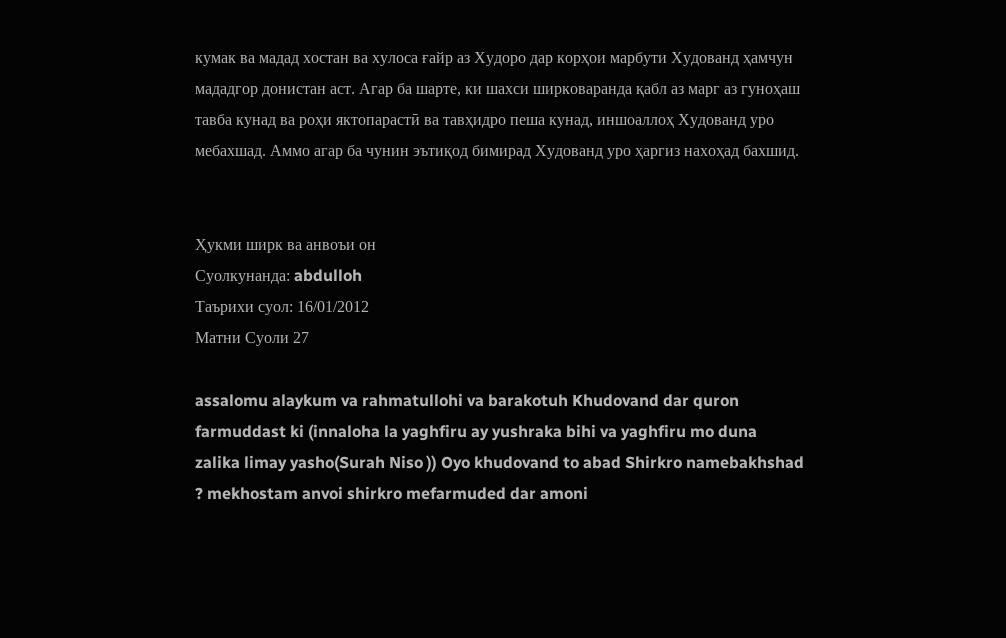кумак ва мадад хостан ва хулоса ғайр аз Худоро дар корҳои марбути Худованд ҳамчун мададгор донистан аст. Агар ба шарте, ки шахси ширковаранда қабл аз марг аз гуноҳаш тавба кунад ва роҳи яктопарастӣ ва тавҳидро пеша кунад, иншоаллоҳ Худованд уро мебахшад. Аммо агар ба чунин эътиқод бимирад Худованд уро ҳаргиз нахоҳад бахшид.


Ҳукми ширк ва анвоъи он
Суолкунанда: abdulloh
Таърихи суол: 16/01/2012
Матни Суоли 27

assalomu alaykum va rahmatullohi va barakotuh Khudovand dar quron farmuddast ki (innaloha la yaghfiru ay yushraka bihi va yaghfiru mo duna zalika limay yasho(Surah Niso )) Oyo khudovand to abad Shirkro namebakhshad ? mekhostam anvoi shirkro mefarmuded dar amoni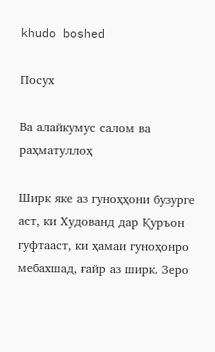khudo boshed

Посух

Ва алайкумус салом ва раҳматуллоҳ

Ширк яке аз гуноҳҳони бузурге аст, ки Худованд дар Қуръон гуфтааст, ки ҳамаи гуноҳонро мебахшад, ғайр аз ширк. Зеро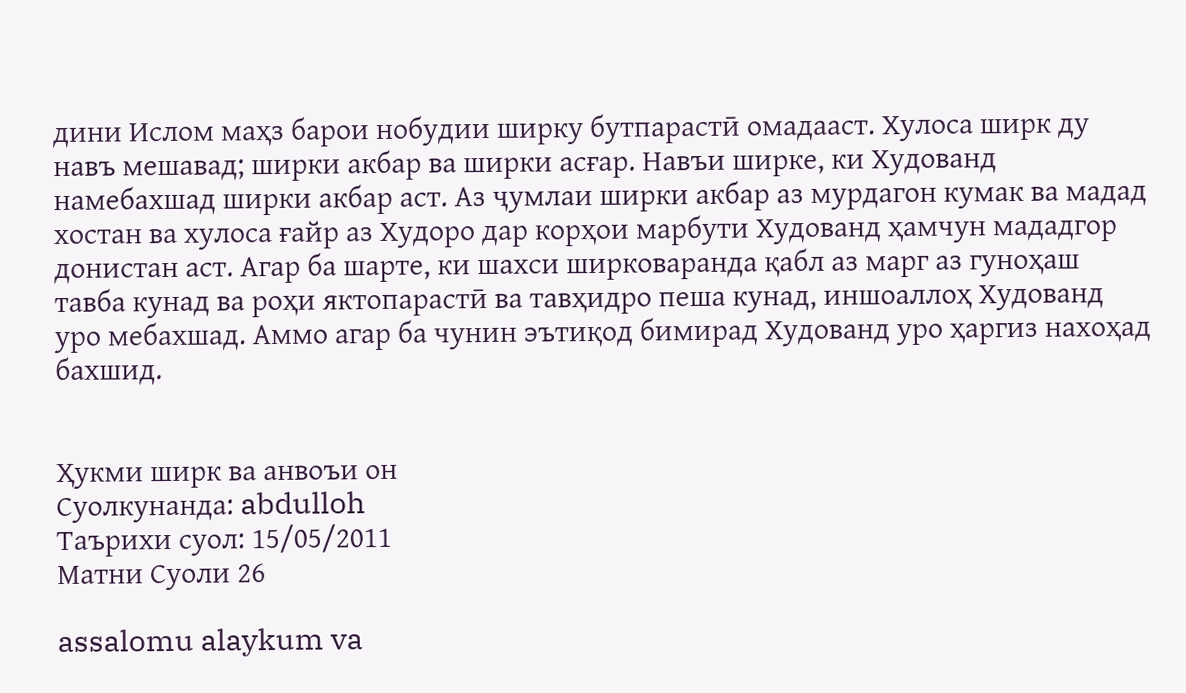дини Ислом маҳз барои нобудии ширку бутпарастӣ омадааст. Хулоса ширк ду навъ мешавад; ширки акбар ва ширки асғар. Навъи ширке, ки Худованд намебахшад ширки акбар аст. Аз ҷумлаи ширки акбар аз мурдагон кумак ва мадад хостан ва хулоса ғайр аз Худоро дар корҳои марбути Худованд ҳамчун мададгор донистан аст. Агар ба шарте, ки шахси ширковаранда қабл аз марг аз гуноҳаш тавба кунад ва роҳи яктопарастӣ ва тавҳидро пеша кунад, иншоаллоҳ Худованд уро мебахшад. Аммо агар ба чунин эътиқод бимирад Худованд уро ҳаргиз нахоҳад бахшид.


Ҳукми ширк ва анвоъи он
Суолкунанда: abdulloh
Таърихи суол: 15/05/2011
Матни Суоли 26

assalomu alaykum va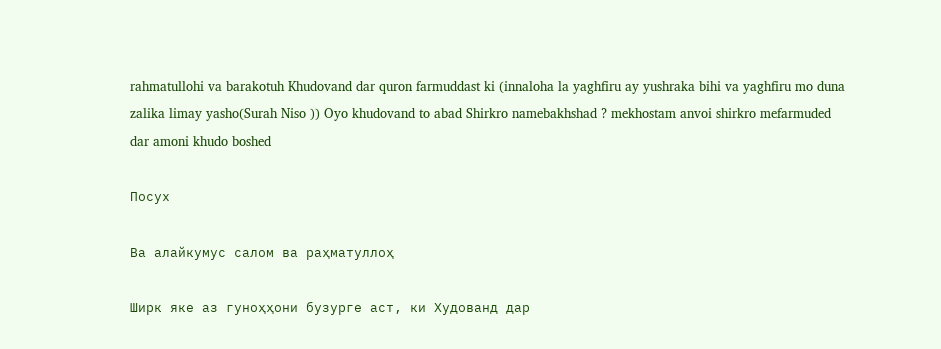rahmatullohi va barakotuh Khudovand dar quron farmuddast ki (innaloha la yaghfiru ay yushraka bihi va yaghfiru mo duna zalika limay yasho(Surah Niso )) Oyo khudovand to abad Shirkro namebakhshad ? mekhostam anvoi shirkro mefarmuded dar amoni khudo boshed

Посух

Ва алайкумус салом ва раҳматуллоҳ

Ширк яке аз гуноҳҳони бузурге аст, ки Худованд дар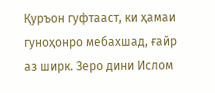Қуръон гуфтааст, ки ҳамаи гуноҳонро мебахшад, ғайр аз ширк. Зеро дини Ислом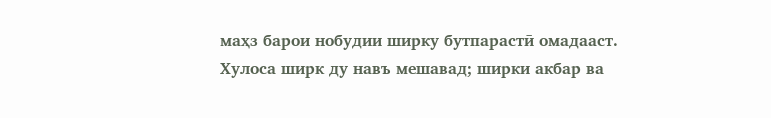маҳз барои нобудии ширку бутпарастӣ омадааст. Хулоса ширк ду навъ мешавад; ширки акбар ва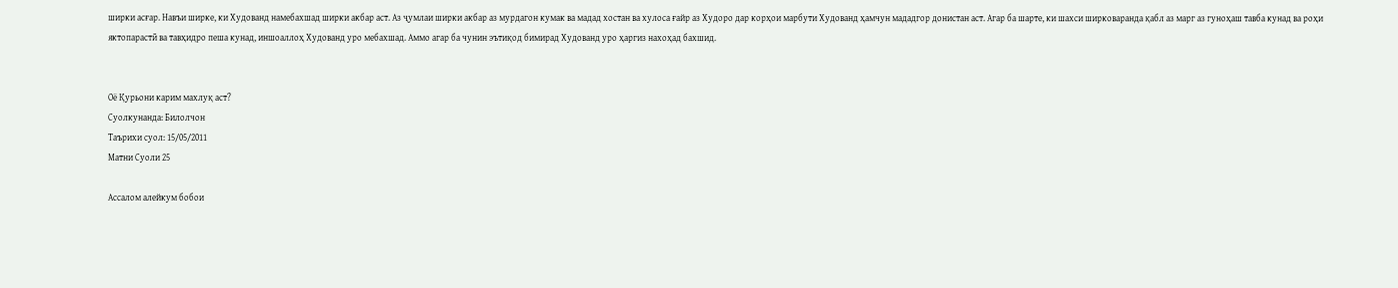ширки асғар. Навъи ширке, ки Худованд намебахшад ширки акбар аст. Аз ҷумлаи ширки акбар аз мурдагон кумак ва мадад хостан ва хулоса ғайр аз Худоро дар корҳои марбути Худованд ҳамчун мададгор донистан аст. Агар ба шарте, ки шахси ширковаранда қабл аз марг аз гуноҳаш тавба кунад ва роҳи яктопарастӣ ва тавҳидро пеша кунад, иншоаллоҳ Худованд уро мебахшад. Аммо агар ба чунин эътиқод бимирад Худованд уро ҳаргиз нахоҳад бахшид.


Оё Қурьони карим махлуқ аст?
Суолкунанда: Билолчон
Таърихи суол: 15/05/2011
Матни Суоли 25

Ассалом алейкум бобои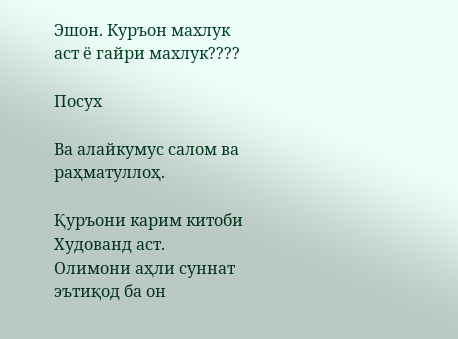Эшон. Куръон махлук аст ё гайри махлук????

Посух

Ва алайкумус салом ва раҳматуллоҳ.

Қуръони карим китоби Худованд аст. Олимони аҳли суннат эътиқод ба он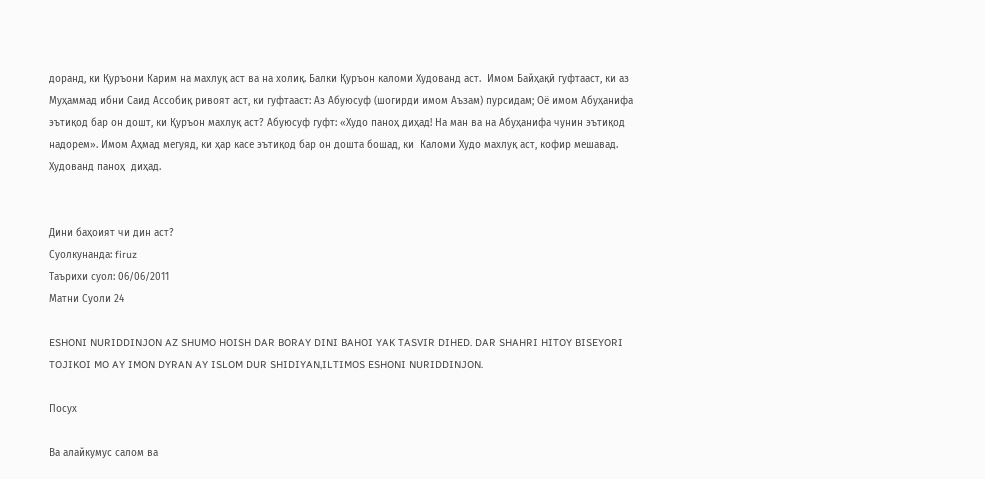доранд, ки Қуръони Карим на махлуқ аст ва на холиқ. Балки Қуръон каломи Худованд аст.  Имом Байҳақӣ гуфтааст, ки аз Муҳаммад ибни Саид Ассобиқ ривоят аст, ки гуфтааст: Аз Абуюсуф (шогирди имом Аъзам) пурсидам; Оё имом Абуҳанифа эътиқод бар он дошт, ки Қуръон махлуқ аст? Абуюсуф гуфт: «Худо паноҳ диҳад! На ман ва на Абуҳанифа чунин эътиқод надорем». Имом Аҳмад мегуяд, ки ҳар касе эътиқод бар он дошта бошад, ки  Каломи Худо махлуқ аст, кофир мешавад. Худованд паноҳ  диҳад.


Дини баҳоият чи дин аст?
Суолкунанда: firuz
Таърихи суол: 06/06/2011
Матни Суоли 24

ESHONI NURIDDINJON AZ SHUMO HOISH DAR BORAY DINI BAHOI YAK TASVIR DIHED. DAR SHAHRI HITOY BISEYORI TOJIKOI MO AY IMON DYRAN AY ISLOM DUR SHIDIYAN,ILTIMOS ESHONI NURIDDINJON.

Посух

Ва алайкумус салом ва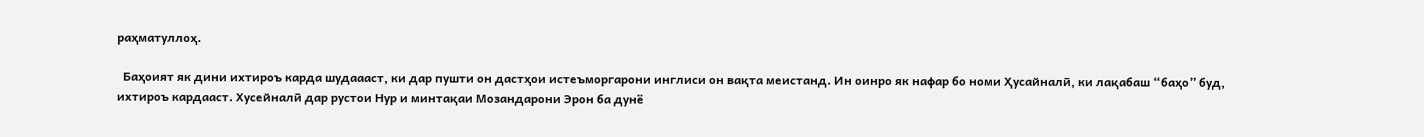раҳматуллоҳ.

  Баҳоият як дини ихтироъ карда шудаааст, ки дар пушти он дастҳои истеъморгарони инглиси он вақта меистанд. Ин оинро як нафар бо номи Ҳусайналӣ, ки лақабаш “баҳо” буд, ихтироъ кардааст. Хусейналӣ дар рустои Нур и минтақаи Мозандарони Эрон ба дунё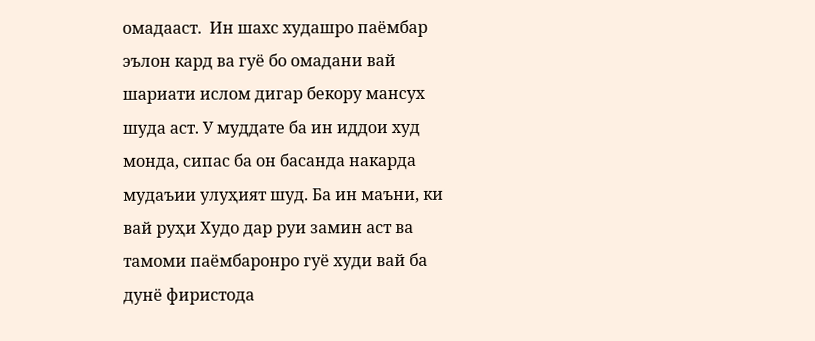омадааст.  Ин шахс худашро паёмбар эълон кард ва гуё бо омадани вай шариати ислом дигар бекору мансух шуда аст. У муддате ба ин иддои худ монда, сипас ба он басанда накарда мудаъии улуҳият шуд. Ба ин маъни, ки вай руҳи Худо дар руи замин аст ва тамоми паёмбаронро гуё худи вай ба дунё фиристода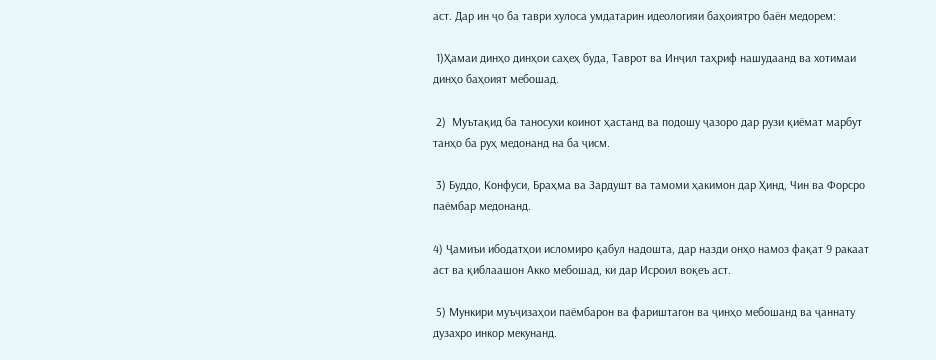аст. Дар ин ҷо ба таври хулоса умдатарин идеологияи баҳоиятро баён медорем:

 1)Ҳамаи динҳо динҳои саҳеҳ буда, Таврот ва Инҷил таҳриф нашудаанд ва хотимаи динҳо баҳоият мебошад.

 2)  Муътақид ба таносухи коинот ҳастанд ва подошу ҷазоро дар рузи қиёмат марбут танҳо ба руҳ медонанд на ба ҷисм.

 3) Буддо, Конфуси, Браҳма ва Зардушт ва тамоми ҳакимон дар Ҳинд, Чин ва Форсро паёмбар медонанд.

4) Ҷамиъи ибодатҳои исломиро қабул надошта, дар назди онҳо намоз фақат 9 ракаат аст ва қиблаашон Акко мебошад, ки дар Исроил воқеъ аст.

 5) Мункири муъҷизаҳои паёмбарон ва фариштагон ва ҷинҳо мебошанд ва ҷаннату дузахро инкор мекунанд.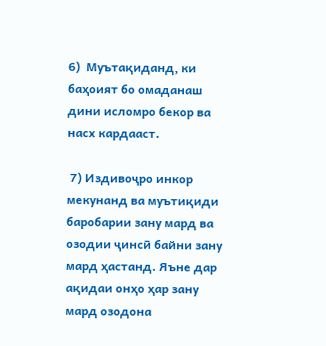6)  Муътақиданд, ки баҳоият бо омаданаш дини исломро бекор ва насх кардааст.

 7) Издивоҷро инкор мекунанд ва муътиқиди баробарии зану мард ва озодии ҷинсӣ байни зану мард ҳастанд. Яъне дар ақидаи онҳо ҳар зану мард озодона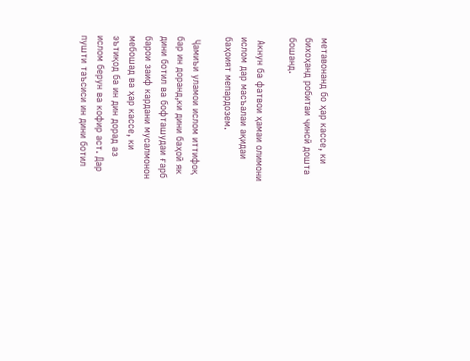метавонанд бо ҳар кассе, ки бихоҳанд робитаи ҷинсӣ дошта бошанд.

 Акнун ба фатвои ҳамаи олимони ислом дар масъалаи ақидаи баҳоият мепардозем.

 Ҷамиъи уламои ислом иттифоқ бар ин доранд,ки дини баҳоӣ як дини ботил ва бофташудаи ғарб барои заиф кардани мусалмонон мебошад ва ҳар кассе, ки эътиқод ба ин дин дорад аз ислом берун ва кофир аст. Дар пушти таъсиси ин дини ботил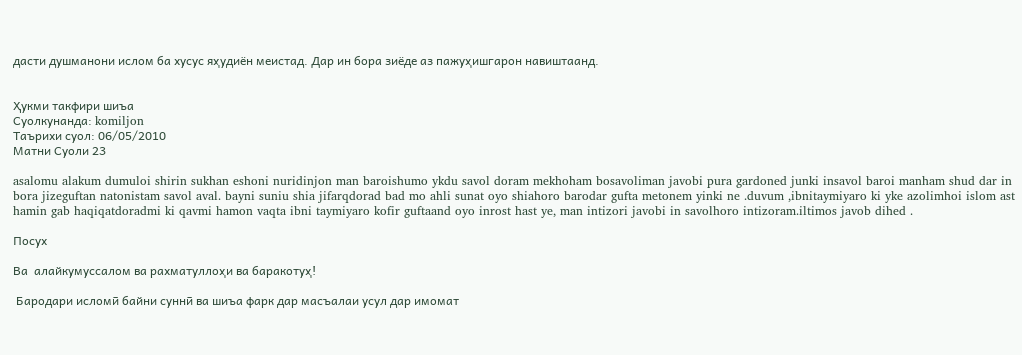дасти душманони ислом ба хусус яҳудиён меистад. Дар ин бора зиёде аз пажуҳишгарон навиштаанд.


Ҳукми такфири шиъа
Суолкунанда: komiljon
Таърихи суол: 06/05/2010
Матни Суоли 23

asalomu alakum dumuloi shirin sukhan eshoni nuridinjon man baroishumo ykdu savol doram mekhoham bosavoliman javobi pura gardoned junki insavol baroi manham shud dar in bora jizeguftan natonistam savol aval. bayni suniu shia jifarqdorad bad mo ahli sunat oyo shiahoro barodar gufta metonem yinki ne .duvum ,ibnitaymiyaro ki yke azolimhoi islom ast hamin gab haqiqatdoradmi ki qavmi hamon vaqta ibni taymiyaro kofir guftaand oyo inrost hast ye, man intizori javobi in savolhoro intizoram.iltimos javob dihed .

Посух

Ва  алайкумуссалом ва рахматуллоҳи ва баракотуҳ!

 Бародари исломӣ байни суннӣ ва шиъа фарк дар масъалаи усул дар имомат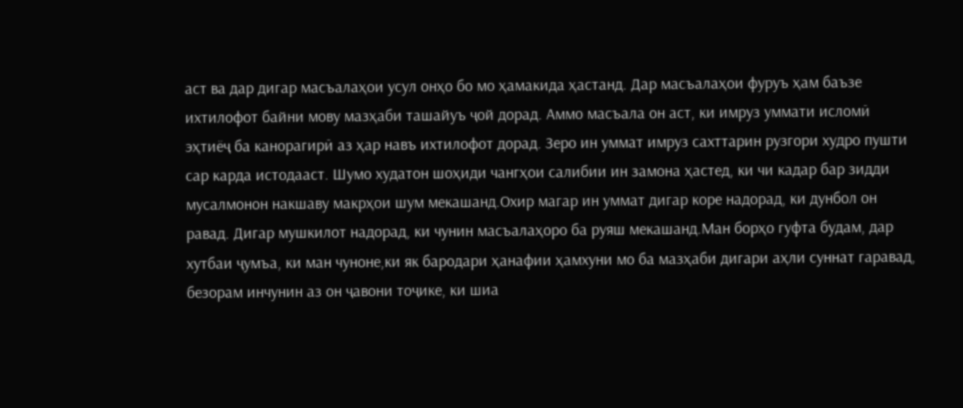аст ва дар дигар масъалаҳои усул онҳо бо мо ҳамакида ҳастанд. Дар масъалаҳои фуруъ ҳам баъзе ихтилофот байни мову мазҳаби ташайуъ ҷой дорад. Аммо масъала он аст, ки имруз уммати исломӣ эҳтиёҷ ба канорагирӣ аз ҳар навъ ихтилофот дорад. Зеро ин уммат имруз сахттарин рузгори худро пушти сар карда истодааст. Шумо худатон шоҳиди чангҳои салибии ин замона ҳастед, ки чи кадар бар зидди мусалмонон накшаву макрҳои шум мекашанд.Охир магар ин уммат дигар коре надорад, ки дунбол он равад. Дигар мушкилот надорад, ки чунин масъалаҳоро ба руяш мекашанд.Ман борҳо гуфта будам, дар хутбаи ҷумъа, ки ман чуноне,ки як бародари ҳанафии ҳамхуни мо ба мазҳаби дигари аҳли суннат гаравад, безорам инчунин аз он ҷавони тоҷике, ки шиа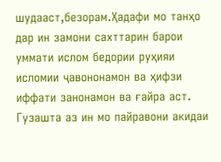шудааст,безорам.Ҳадафи мо танҳо дар ин замони сахттарин барои уммати ислом бедории руҳияи исломии ҷавононамон ва ҳифзи иффати занонамон ва ғайра аст. Гузашта аз ин мо пайравони акидаи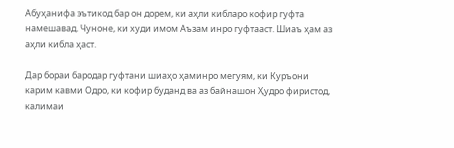Абуҳанифа эътикод бар он дорем, ки аҳли кибларо кофир гуфта намешавад. Чуноне, ки худи имом Аъзам инро гуфтааст. Шиаъ ҳам аз аҳли кибла ҳаст.

Дар бораи бародар гуфтани шиаҳо ҳаминро мегуям, ки Куръони карим кавми Одро, ки кофир буданд ва аз байнашон Ҳудро фиристод, калимаи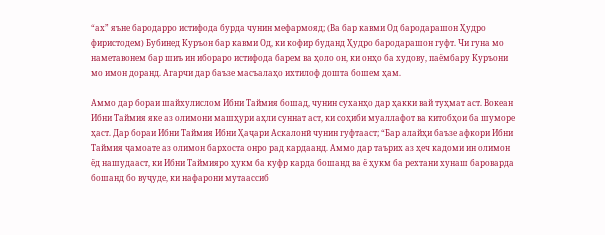“ах” яъне бародарро истифода бурда чунин мефармояд; (Ва бар кавми Од бародарашон Ҳудро фиристодем) Бубинед Куръон бар кавми Од, ки кофир буданд Ҳудро бародарашон гуфт. Чи гуна мо наметавонем бар шиъ ин ибораро истифода барем ва ҳоло он, ки онҳо ба худову, паёмбару Куръони мо имон доранд. Агарчи дар баъзе масъалаҳо ихтилоф дошта бошем ҳам.

Аммо дар бораи шайхулислом Ибни Таймия бошад, чунин суханҳо дар ҳакки вай туҳмат аст. Вокеан Ибни Таймия яке аз олимони машҳури аҳли суннат аст, ки соҳиби муаллафот ва китобҳои ба шуморе ҳаст. Дар бораи Ибни Таймия Ибни Ҳаҷари Аскалонӣ чунин гуфтааст; “Бар алайҳи баъзе афкори Ибни Таймия ҷамоате аз олимон бархоста онро рад кардаанд. Аммо дар таърих аз ҳеч кадоми ин олимон ёд нашудааст, ки Ибни Таймияро ҳукм ба куфр карда бошанд ва ё ҳукм ба рехтани хунаш бароварда бошанд бо вуҷуде, ки нафарони мутаассиб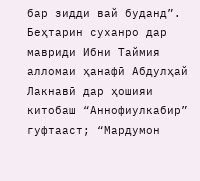бар зидди вай буданд”. Беҳтарин суханро дар мавриди Ибни Таймия алломаи ҳанафӣ Абдулҳай Лакнавӣ дар ҳошияи китобаш “Аннофиулкабир” гуфтааст; “Мардумон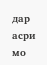дар асри мо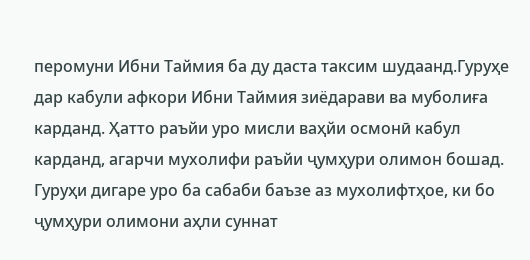перомуни Ибни Таймия ба ду даста таксим шудаанд.Гуруҳе дар кабули афкори Ибни Таймия зиёдарави ва муболиға карданд. Ҳатто раъйи уро мисли ваҳйи осмонӣ кабул карданд, агарчи мухолифи раъйи ҷумҳури олимон бошад. Гуруҳи дигаре уро ба сабаби баъзе аз мухолифтҳое, ки бо ҷумҳури олимони аҳли суннат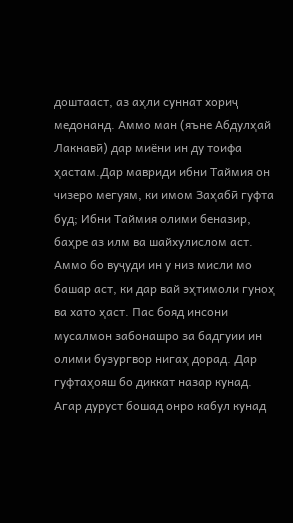доштааст, аз аҳли суннат хориҷ медонанд. Аммо ман (яъне Абдулҳай Лакнавӣ) дар миёни ин ду тоифа ҳастам.Дар мавриди ибни Таймия он чизеро мегуям, ки имом Заҳабӣ гуфта буд; Ибни Таймия олими беназир, баҳре аз илм ва шайхулислом аст. Аммо бо вуҷуди ин у низ мисли мо башар аст, ки дар вай эҳтимоли гуноҳ ва хато ҳаст. Пас бояд инсони мусалмон забонашро за бадгуии ин олими бузургвор нигаҳ дорад. Дар гуфтаҳояш бо диккат назар кунад. Агар дуруст бошад онро кабул кунад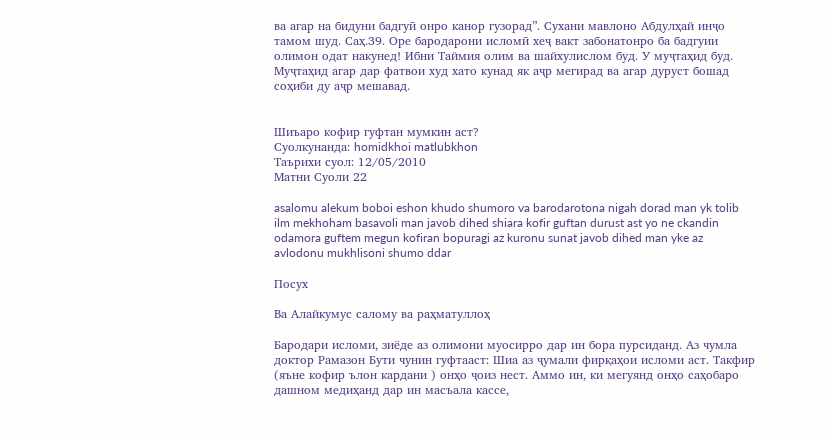ва агар на бидуни бадгуӣ онро канор гузорад”. Сухани мавлоно Абдулҳай инҷо тамом шуд. Саҳ.39. Оре бародарони исломӣ хеҷ вакт забонатонро ба бадгуии олимон одат накунед! Ибни Таймия олим ва шайхулислом буд. У муҷтаҳид буд. Муҷтаҳид агар дар фатвои худ хато кунад як аҷр мегирад ва агар дуруст бошад соҳиби ду аҷр мешавад.


Шиъаро кофир гуфтан мумкин аст?
Суолкунанда: homidkhoi matlubkhon
Таърихи суол: 12/05/2010
Матни Суоли 22

asalomu alekum boboi eshon khudo shumoro va barodarotona nigah dorad man yk tolib ilm mekhoham basavoli man javob dihed shiara kofir guftan durust ast yo ne ckandin odamora guftem megun kofiran bopuragi az kuronu sunat javob dihed man yke az avlodonu mukhlisoni shumo ddar

Посух

Ва Алайкумус салому ва раҳматуллоҳ

Бародари исломи, зиёде аз олимони муосирро дар ин бора пурсиданд. Аз чумла доктор Рамазон Бути чунин гуфтааст: Шиа аз ҷумали фирқаҳои исломи аст. Такфир (яъне кофир ълон кардани ) онҳо ҷоиз нест. Аммо ин, ки мегуянд онҳо саҳобаро дашном медиҳанд дар ин масъала кассе,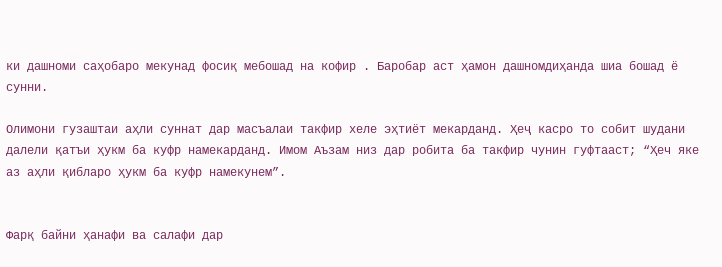ки дашноми саҳобаро мекунад фосиқ мебошад на кофир . Баробар аст ҳамон дашномдиҳанда шиа бошад ё сунни.

Олимони гузаштаи аҳли суннат дар масъалаи такфир хеле эҳтиёт мекарданд. Ҳеҷ касро то собит шудани далели қатъи ҳукм ба куфр намекарданд. Имом Аъзам низ дар робита ба такфир чунин гуфтааст; “Ҳеч яке аз аҳли қибларо ҳукм ба куфр намекунем”.


Фарқ байни ҳанафи ва салафи дар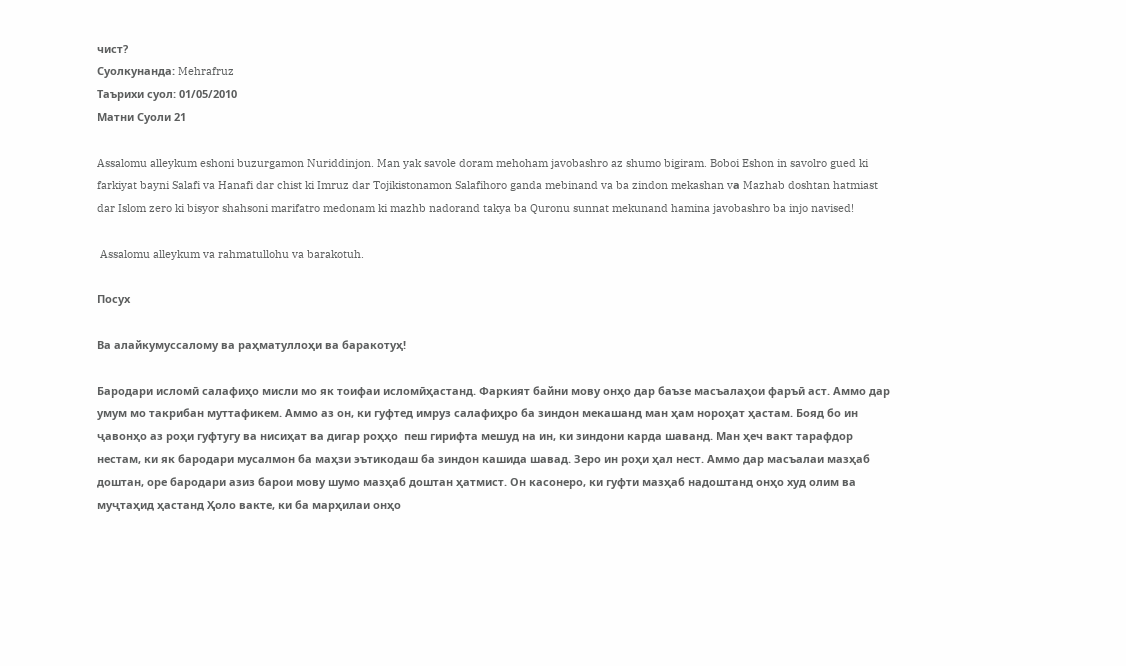чист?
Суолкунанда: Mehrafruz
Таърихи суол: 01/05/2010
Матни Суоли 21

Assalomu alleykum eshoni buzurgamon Nuriddinjon. Man yak savole doram mehoham javobashro az shumo bigiram. Boboi Eshon in savolro gued ki farkiyat bayni Salafi va Hanafi dar chist ki Imruz dar Tojikistonamon Salafihoro ganda mebinand va ba zindon mekashan vа Mazhab doshtan hatmiast dar Islom zero ki bisyor shahsoni marifatro medonam ki mazhb nadorand takya ba Quronu sunnat mekunand hamina javobashro ba injo navised!

 Assalomu alleykum va rahmatullohu va barakotuh.

Посух

Ва алайкумуссалому ва раҳматуллоҳи ва баракотуҳ!

Бародари исломӣ салафиҳо мисли мо як тоифаи исломӣҳастанд. Фаркият байни мову онҳо дар баъзе масъалаҳои фаръӣ аст. Аммо дар умум мо такрибан муттафикем. Аммо аз он, ки гуфтед имруз салафиҳро ба зиндон мекашанд ман ҳам нороҳат ҳастам. Бояд бо ин ҷавонҳо аз роҳи гуфтугу ва нисиҳат ва дигар роҳҳо  пеш гирифта мешуд на ин, ки зиндони карда шаванд. Ман ҳеч вакт тарафдор нестам, ки як бародари мусалмон ба маҳзи эътикодаш ба зиндон кашида шавад. Зеро ин роҳи ҳал нест. Аммо дар масъалаи мазҳаб доштан, оре бародари азиз барои мову шумо мазҳаб доштан ҳатмист. Он касонеро, ки гуфти мазҳаб надоштанд онҳо худ олим ва муҷтаҳид ҳастанд Ҳоло вакте, ки ба марҳилаи онҳо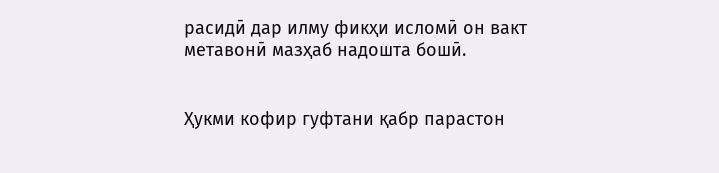расидӣ дар илму фикҳи исломӣ он вакт метавонӣ мазҳаб надошта бошӣ.


Ҳукми кофир гуфтани қабр парастон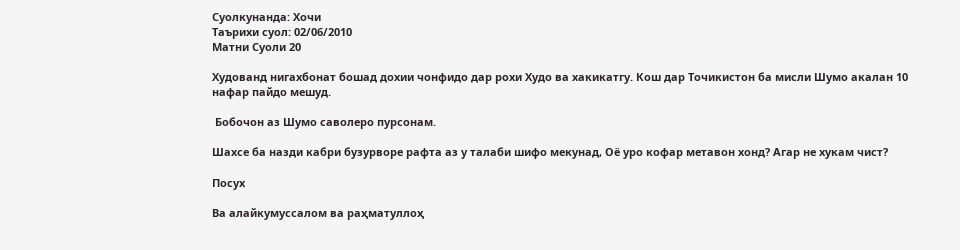Суолкунанда: Хочи
Таърихи суол: 02/06/2010
Матни Суоли 20

Худованд нигахбонат бошад дохии чонфидо дар рохи Худо ва хакикатгу. Кош дар Точикистон ба мисли Шумо акалан 10 нафар пайдо мешуд.

 Бобочон аз Шумо саволеро пурсонам.

Шахсе ба назди кабри бузурворе рафта аз у талаби шифо мекунад, Оё уро кофар метавон хонд? Агар не хукам чист?

Посух

Ва алайкумуссалом ва раҳматуллоҳ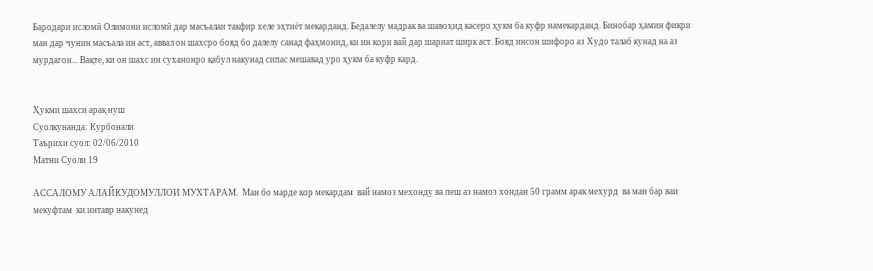Бародари исломӣ Олимони исломӣ дар масъалаи такфир хеле эҳтиёт мекарданд. Бедалелу мадрак ва шавоҳид касеро ҳукм ба куфр намекарданд. Бинобар ҳамин фикри ман дар чунин масъала ин аст, аввал он шахсро бояд бо далелу санад фаҳмонид, ки ин кори вай дар шариат ширк аст. Бояд инсон шифоро аз Худо талаб кунад на аз мурдагон... Вақте, ки он шахс ин суханонро қабул накунад сипас мешавад уро ҳукм ба куфр кард.


Ҳукми шахси арақ нуш
Суолкунанда: Курбонали
Таърихи суол: 02/06/2010
Матни Суоли 19

АССАЛОМУ АЛАЙКУДОМУЛЛОИ МУХТАРАМ.  Ман бо марде кор мекардам  вай намоз мехонду ва пеш аз намоз хондан 50 грамм арак мехурд  ва ман бар ваи мекуфтам  ки интавр накунед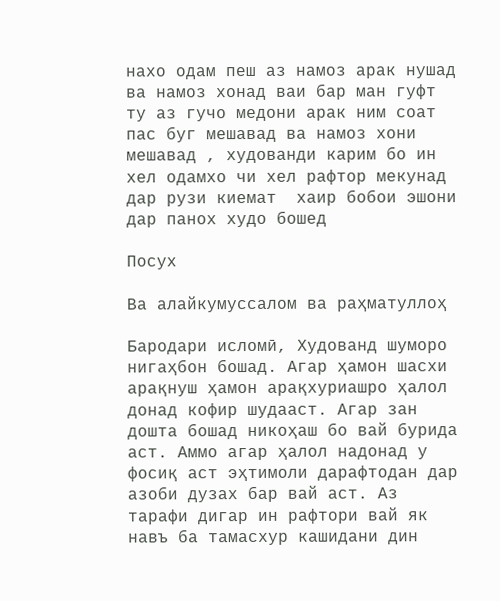нахо одам пеш аз намоз арак нушад ва намоз хонад ваи бар ман гуфт ту аз гучо медони арак ним соат пас буг мешавад ва намоз хони мешавад , худованди карим бо ин хел одамхо чи хел рафтор мекунад дар рузи киемат  хаир бобои эшони дар панох худо бошед

Посух

Ва алайкумуссалом ва раҳматуллоҳ

Бародари исломӣ, Худованд шуморо нигаҳбон бошад. Агар ҳамон шасхи арақнуш ҳамон арақхуриашро ҳалол донад кофир шудааст. Агар зан дошта бошад никоҳаш бо вай бурида аст. Аммо агар ҳалол надонад у фосиқ аст эҳтимоли дарафтодан дар азоби дузах бар вай аст. Аз тарафи дигар ин рафтори вай як навъ ба тамасхур кашидани дин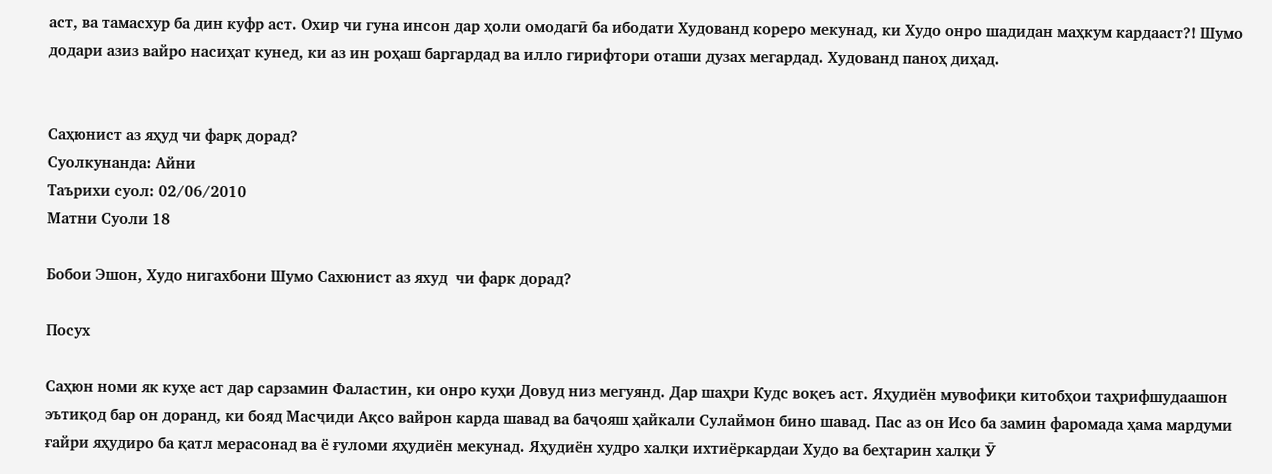аст, ва тамасхур ба дин куфр аст. Охир чи гуна инсон дар ҳоли омодагӣ ба ибодати Худованд кореро мекунад, ки Худо онро шадидан маҳкум кардааст?! Шумо додари азиз вайро насиҳат кунед, ки аз ин роҳаш баргардад ва илло гирифтори оташи дузах мегардад. Худованд паноҳ диҳад.


Саҳюнист аз яҳуд чи фарқ дорад?
Суолкунанда: Айни
Таърихи суол: 02/06/2010
Матни Суоли 18

Бобои Эшон, Худо нигахбони Шумо Сахюнист аз яхуд  чи фарк дорад?

Посух

Саҳюн номи як куҳе аст дар сарзамин Фаластин, ки онро куҳи Довуд низ мегуянд. Дар шаҳри Кудс воқеъ аст. Яҳудиён мувофиқи китобҳои таҳрифшудаашон эътиқод бар он доранд, ки бояд Масҷиди Ақсо вайрон карда шавад ва баҷояш ҳайкали Сулаймон бино шавад. Пас аз он Исо ба замин фаромада ҳама мардуми ғайри яҳудиро ба қатл мерасонад ва ё ғуломи яҳудиён мекунад. Яҳудиён худро халқи ихтиёркардаи Худо ва беҳтарин халқи Ӯ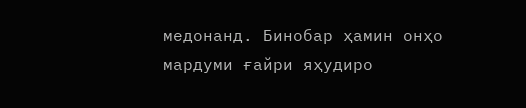медонанд. Бинобар ҳамин онҳо мардуми ғайри яҳудиро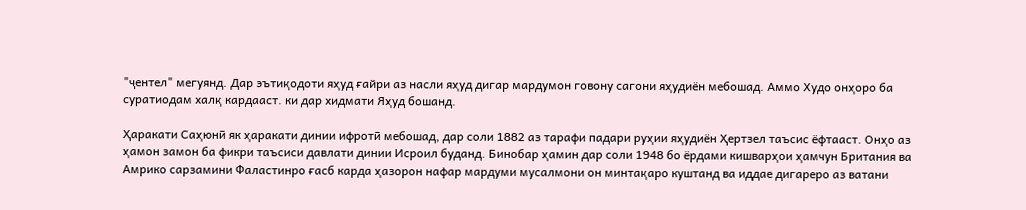"ҷентел" мегуянд. Дар эътиқодоти яҳуд ғайри аз насли яҳуд дигар мардумон говону сагони яҳудиён мебошад. Аммо Худо онҳоро ба суратиодам халқ кардааст. ки дар хидмати Яҳуд бошанд.

Ҳаракати Саҳюнӣ як ҳаракати динии ифротӣ мебошад, дар соли 1882 аз тарафи падари руҳии яҳудиён Ҳертзел таъсис ёфтааст. Онҳо аз ҳамон замон ба фикри таъсиси давлати динии Исроил буданд. Бинобар ҳамин дар соли 1948 бо ёрдами кишварҳои ҳамчун Британия ва Амрико сарзамини Фаластинро ғасб карда ҳазорон нафар мардуми мусалмони он минтақаро куштанд ва иддае дигареро аз ватани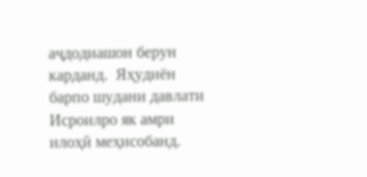аҷдодиашон берун карданд.  Яҳудиён барпо шудани давлати Исроилро як амри илоҳӣ меҳисобанд.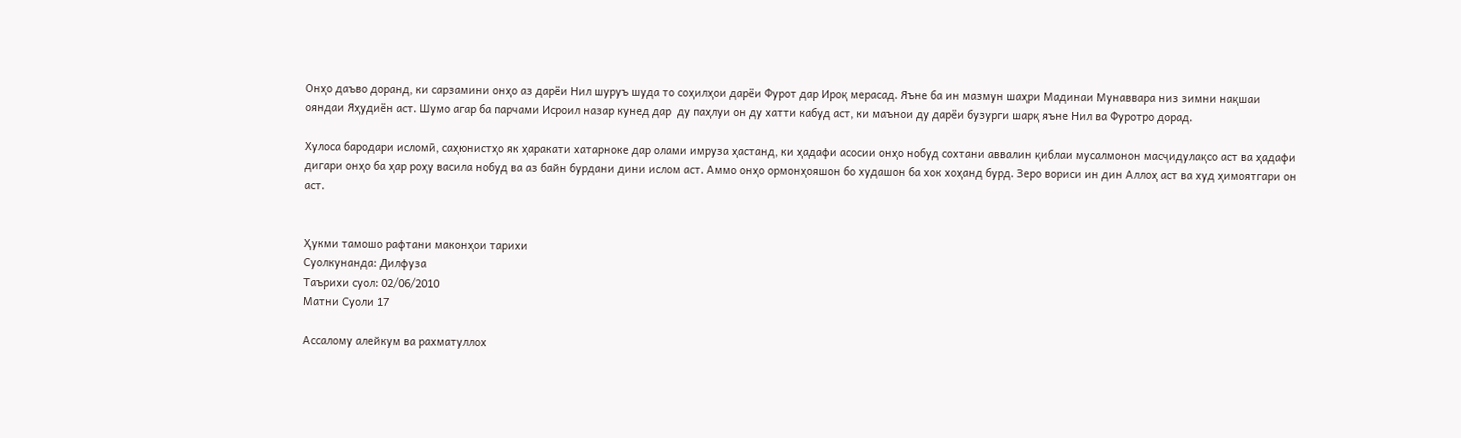Онҳо даъво доранд, ки сарзамини онҳо аз дарёи Нил шуруъ шуда то соҳилҳои дарёи Фурот дар Ироқ мерасад. Яъне ба ин мазмун шаҳри Мадинаи Мунаввара низ зимни нақшаи ояндаи Яҳудиён аст. Шумо агар ба парчами Исроил назар кунед дар  ду паҳлуи он ду хатти кабуд аст, ки маънои ду дарёи бузурги шарқ яъне Нил ва Фуротро дорад.

Хулоса бародари исломӣ, саҳюнистҳо як ҳаракати хатарноке дар олами имруза ҳастанд, ки ҳадафи асосии онҳо нобуд сохтани аввалин қиблаи мусалмонон масҷидулақсо аст ва ҳадафи дигари онҳо ба ҳар роҳу васила нобуд ва аз байн бурдани дини ислом аст. Аммо онҳо ормонҳояшон бо худашон ба хок хоҳанд бурд. Зеро вориси ин дин Аллоҳ аст ва худ ҳимоятгари он аст.


Ҳукми тамошо рафтани маконҳои тарихи
Суолкунанда: Дилфуза
Таърихи суол: 02/06/2010
Матни Суоли 17

Ассалому алейкум ва рахматуллох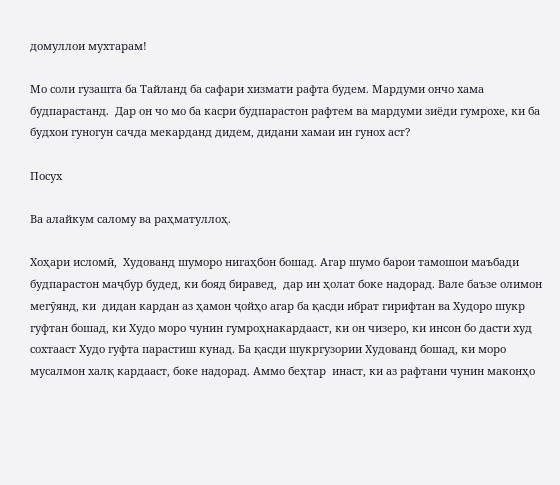домуллои мухтарам!

Мо соли гузашта ба Тайланд ба сафари хизмати рафта будем. Мардуми ончо хама будпарастанд.  Дар он чо мо ба касри будпарастон рафтем ва мардуми зиёди гумрохе, ки ба будхои гуногун сачда мекарданд дидем, дидани хамаи ин гунох аст?

Посух

Ва алайкум салому ва раҳматуллоҳ.

Хоҳари исломӣ,  Худованд шуморо нигаҳбон бошад. Агар шумо барои тамошои маъбади будпарастон маҷбур будед, ки бояд биравед,  дар ин ҳолат боке надорад. Вале баъзе олимон мегӯянд, ки  дидан кардан аз ҳамон ҷойҳо агар ба қасди ибрат гирифтан ва Худоро шукр гуфтан бошад, ки Худо моро чунин гумроҳнакардааст, ки он чизеро, ки инсон бо дасти худ сохтааст Худо гуфта парастиш кунад. Ба қасди шукргузории Худованд бошад, ки моро мусалмон халқ кардааст, боке надорад. Аммо беҳтар  инаст, ки аз рафтани чунин маконҳо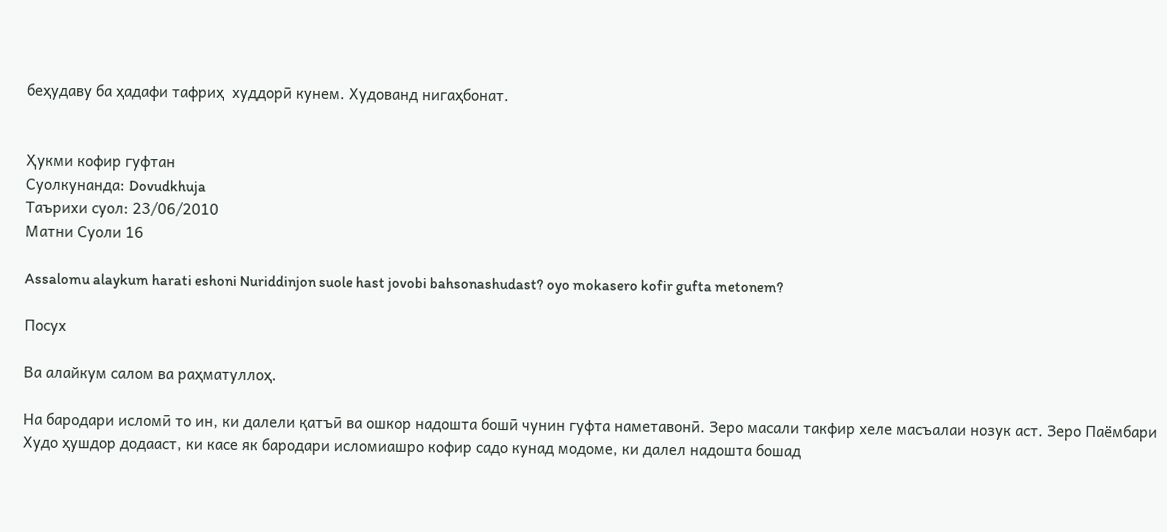беҳудаву ба ҳадафи тафриҳ  худдорӣ кунем. Худованд нигаҳбонат.


Ҳукми кофир гуфтан
Суолкунанда: Dovudkhuja
Таърихи суол: 23/06/2010
Матни Суоли 16

Assalomu alaykum harati eshoni Nuriddinjon suole hast jovobi bahsonashudast? oyo mokasero kofir gufta metonem?

Посух

Ва алайкум салом ва раҳматуллоҳ.

На бародари исломӣ то ин, ки далели қатъӣ ва ошкор надошта бошӣ чунин гуфта наметавонӣ. Зеро масали такфир хеле масъалаи нозук аст. Зеро Паёмбари Худо ҳушдор додааст, ки касе як бародари исломиашро кофир садо кунад модоме, ки далел надошта бошад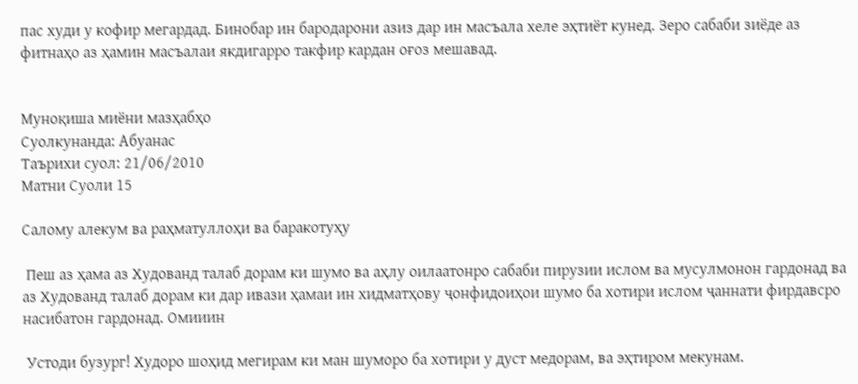пас худи у кофир мегардад. Бинобар ин бародарони азиз дар ин масъала хеле эҳтиёт кунед. Зеро сабаби зиёде аз фитнаҳо аз ҳамин масъалаи якдигарро такфир кардан оғоз мешавад.


Муноқиша миёни мазҳабҳо
Суолкунанда: Абуанас
Таърихи суол: 21/06/2010
Матни Суоли 15

Салому алекум ва раҳматуллоҳи ва баракотуҳу

 Пеш аз ҳама аз Худованд талаб дорам ки шумо ва аҳлу оилаатонро сабаби пирузии ислом ва мусулмонон гардонад ва аз Худованд талаб дорам ки дар ивази ҳамаи ин хидматҳову ҷонфидоиҳои шумо ба хотири ислом ҷаннати фирдавсро насибатон гардонад. Омииин

 Устоди бузург! Худоро шоҳид мегирам ки ман шуморо ба хотири у дуст медорам, ва эҳтиром мекунам.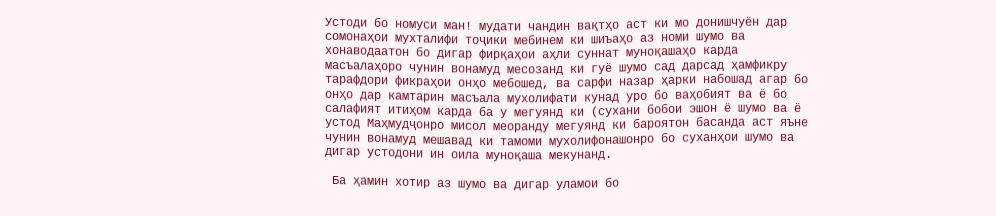Устоди бо номуси ман! мудати чандин вақтҳо аст ки мо донишчуён дар сомонаҳои мухталифи тоҷики мебинем ки шиъаҳо аз номи шумо ва хонаводаатон бо дигар фирқаҳои аҳли суннат муноқашаҳо карда масъалаҳоро чунин вонамуд месозанд ки гуё шумо сад дарсад ҳамфикру тарафдори фикраҳои онҳо мебошед, ва сарфи назар ҳарки набошад агар бо онҳо дар камтарин масъала мухолифати кунад уро бо ваҳобият ва ё бо салафият итиҳом карда ба у мегуянд ки (сухани бобои эшон ё шумо ва ё устод Маҳмудҷонро мисол меоранду мегуянд ки бароятон басанда аст яъне чунин вонамуд мешавад ки тамоми мухолифонашонро бо суханҳои шумо ва дигар устодони ин оила муноқаша мекунанд.

 Ба ҳамин хотир аз шумо ва дигар уламои бо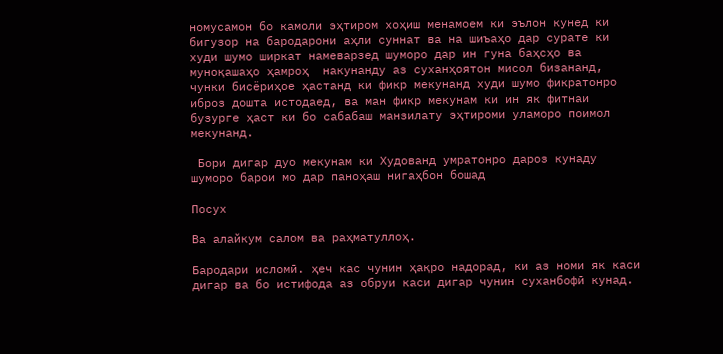номусамон бо камоли эҳтиром хоҳиш менамоем ки эълон кунед ки  бигузор на бародарони аҳли суннат ва на шиъаҳо дар сурате ки худи шумо ширкат намеварзед шуморо дар ин гуна баҳсҳо ва муноқашаҳо ҳамроҳ  накунанду аз суханҳоятон мисол бизананд, чунки бисёриҳое ҳастанд ки фикр мекунанд худи шумо фикратонро иброз дошта истодаед, ва ман фикр мекунам ки ин як фитнаи бузурге ҳаст ки бо сабабаш манзилату эҳтироми уламоро поимол мекунанд.

 Бори дигар дуо мекунам ки Худованд умратонро дароз кунаду шуморо барои мо дар паноҳаш нигаҳбон бошад

Посух

Ва алайкум салом ва раҳматуллоҳ.

Бародари исломӣ. ҳеч кас чунин ҳақро надорад, ки аз номи як каси дигар ва бо истифода аз обруи каси дигар чунин суханбофӣ кунад.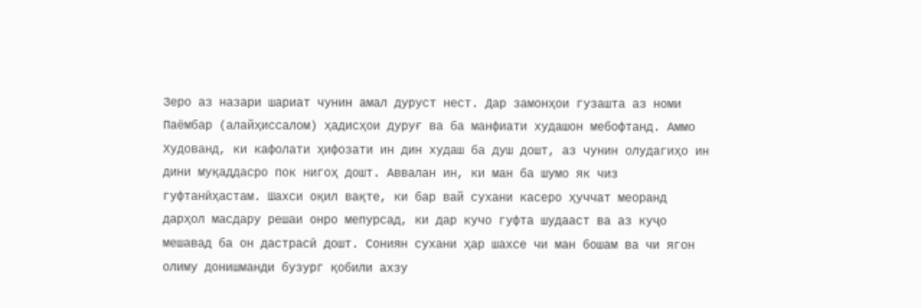Зеро аз назари шариат чунин амал дуруст нест. Дар замонҳои гузашта аз номи Паёмбар (алайҳиссалом) ҳадисҳои дуруғ ва ба манфиати худашон мебофтанд. Аммо Худованд, ки кафолати ҳифозати ин дин худаш ба душ дошт, аз чунин олудагиҳо ин дини муқаддасро пок нигоҳ дошт. Аввалан ин, ки ман ба шумо як чиз гуфтанӣҳастам. Шахси оқил вақте, ки бар вай сухани касеро ҳуччат меоранд дарҳол масдару решаи онро мепурсад, ки дар кучо гуфта шудааст ва аз куҷо мешавад ба он дастрасӣ дошт. Сониян сухани ҳар шахсе чи ман бошам ва чи ягон олиму донишманди бузург қобили ахзу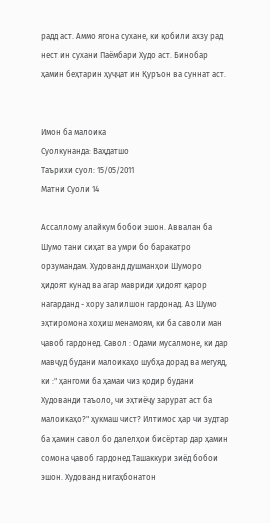радд аст. Аммо ягона сухане, ки қобили ахзу рад нест ин сухани Паёмбари Худо аст. Бинобар ҳамин беҳтарин ҳуҷҷат ин Қуръон ва суннат аст.


Имон ба малоика
Суолкунанда: Ваҳдатшо
Таърихи суол: 15/05/2011
Матни Суоли 14

Ассаллому алайкум бобои эшон. Аввалан ба Шумо тани сиҳат ва умри бо баракатро орзумандам. Худованд душманҳои Шуморо ҳидоят кунад ва агар мавриди ҳидоят қарор нагарданд - хору залилшон гардонад. Аз Шумо эҳтиромона хоҳиш менамоям, ки ба саволи ман ҷавоб гардонед. Савол : Одами мусалмоне, ки дар мавҷуд будани малоикаҳо шубҳа дорад ва мегуяд, ки :" ҳангоми ба ҳамаи чиз қодир будани Худованди таъоло, чи эҳтиёҷу зарурат аст ба малоикаҳо?" ҳукмаш чист? Илтимос ҳар чи зудтар ба ҳамин савол бо далелҳои бисёртар дар ҳамин сомона ҷавоб гардонед.Ташаккури зиёд бобои эшон. Худованд нигаҳбонатон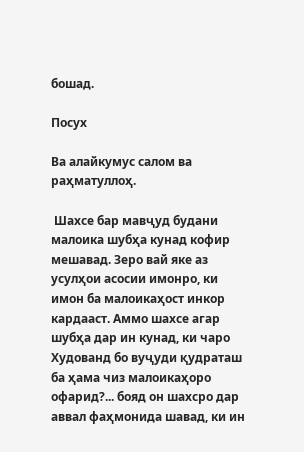бошад.

Посух

Ва алайкумус салом ва раҳматуллоҳ.

 Шахсе бар мавҷуд будани малоика шубҳа кунад кофир мешавад. Зеро вай яке аз усулҳои асосии имонро, ки имон ба малоикаҳост инкор кардааст. Аммо шахсе агар шубҳа дар ин кунад, ки чаро Худованд бо вуҷуди қудраташ ба ҳама чиз малоикаҳоро офарид?... бояд он шахсро дар аввал фаҳмонида шавад, ки ин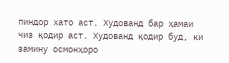пиндор хато аст. Худованд бар ҳамаи чиз қодир аст. Худованд қодир буд, ки замину осмонҳоро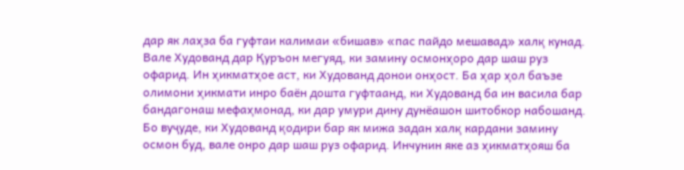дар як лаҳза ба гуфтаи калимаи «бишав» «пас пайдо мешавад» халқ кунад. Вале Худованд дар Қуръон мегуяд, ки замину осмонҳоро дар шаш руз офарид. Ин ҳикматҳое аст, ки Худованд донои онҳост. Ба ҳар ҳол баъзе олимони ҳикмати инро баён дошта гуфтаанд, ки Худованд ба ин васила бар бандагонаш мефаҳмонад, ки дар умури дину дунёашон шитобкор набошанд. Бо вуҷуде, ки Худованд қодири бар як мижа задан халқ кардани замину осмон буд, вале онро дар шаш руз офарид. Инчунин яке аз ҳикматҳояш ба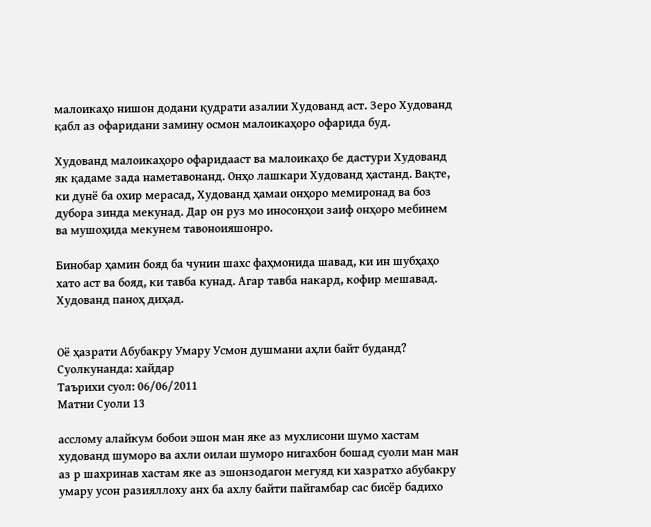малоикаҳо нишон додани қудрати азалии Худованд аст. Зеро Худованд қабл аз офаридани замину осмон малоикаҳоро офарида буд.

Худованд малоикаҳоро офаридааст ва малоикаҳо бе дастури Худованд як қадаме зада наметавонанд. Онҳо лашкари Худованд ҳастанд. Вақте, ки дунё ба охир мерасад, Худованд ҳамаи онҳоро мемиронад ва боз дубора зинда мекунад. Дар он руз мо иносонҳои заиф онҳоро мебинем ва мушоҳида мекунем тавоноияшонро.

Бинобар ҳамин бояд ба чунин шахс фаҳмонида шавад, ки ин шубҳаҳо хато аст ва бояд, ки тавба кунад. Агар тавба накард, кофир мешавад. Худованд паноҳ диҳад.


Оё ҳазрати Абубакру Умару Усмон душмани аҳли байт буданд?
Суолкунанда: хайдар
Таърихи суол: 06/06/2011
Матни Суоли 13

асслому алайкум бобои эшон ман яке аз мухлисони шумо хастам худованд шуморо ва ахли оилаи шуморо нигахбон бошад суоли ман ман аз р шахринав хастам яке аз эшонзодагон мегуяд ки хазратхо абубакру умару усон разияллоху анх ба ахлу байти пайгамбар сас бисёр бадихо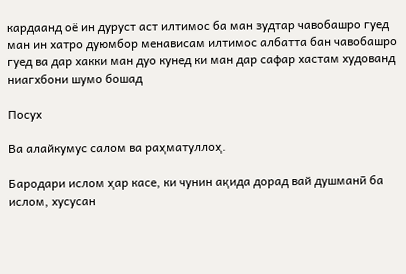кардаанд оё ин дуруст аст илтимос ба ман зудтар чавобашро гуед ман ин хатро дуюмбор менависам илтимос албатта бан чавобашро гуед ва дар хакки ман дуо кунед ки ман дар сафар хастам худованд ниагхбони шумо бошад

Посух

Ва алайкумус салом ва раҳматуллоҳ.

Бародари ислом ҳар касе, ки чунин ақида дорад вай душманӣ ба ислом, хусусан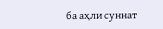ба аҳли суннат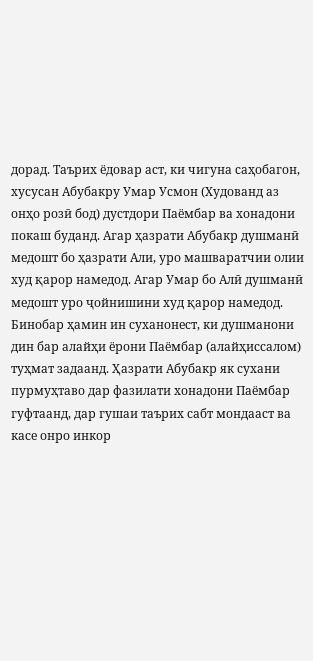дорад. Таърих ёдовар аст, ки чигуна саҳобагон, хусусан Абубакру Умар Усмон (Худованд аз онҳо розӣ бод) дустдори Паёмбар ва хонадони покаш буданд. Агар ҳазрати Абубакр душманӣ медошт бо ҳазрати Али, уро машваратчии олии худ қарор намедод. Агар Умар бо Алӣ душманӣ медошт уро ҷойнишини худ қарор намедод. Бинобар ҳамин ин суханонест, ки душманони дин бар алайҳи ёрони Паёмбар (алайҳиссалом) туҳмат задаанд. Ҳазрати Абубакр як сухани пурмуҳтаво дар фазилати хонадони Паёмбар гуфтаанд, дар гушаи таърих сабт мондааст ва касе онро инкор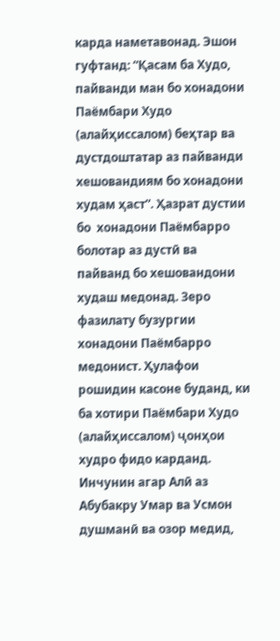карда наметавонад. Эшон гуфтанд: “Қасам ба Худо, пайванди ман бо хонадони Паёмбари Худо (алайҳиссалом) беҳтар ва дустдоштатар аз пайванди хешовандиям бо хонадони худам ҳаст”. Ҳазрат дустии бо  хонадони Паёмбарро болотар аз дустӣ ва пайванд бо хешовандони худаш медонад. Зеро фазилату бузургии хонадони Паёмбарро медонист. Ҳулафои рошидин касоне буданд, ки ба хотири Паёмбари Худо  (алайҳиссалом) ҷонҳои худро фидо карданд. Инчунин агар Алӣ аз Абубакру Умар ва Усмон душманӣ ва озор медид,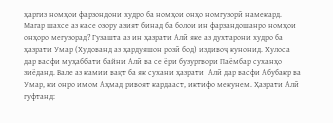ҳаргиз номҳои фарзондони худро ба номҳои онҳо номгузорӣ намекард. Магар шахсе аз касе озору азият бинад ба болои ин фарзандошанро номҳои онҳоро мегузорад? Гузашта аз ин ҳазрати Алӣ яке аз духтарони худро ба ҳазрати Умар (Худованд аз ҳардуяшон розӣ бод) издивоҷ кунонид. Хулоса дар васфи муҳаббати байни Алӣ ва се ёри бузургвори Паёмбар суханҳо зиёданд. Вале аз камии вақт ба як сухани ҳазрати  Алӣ дар васфи Абубакр ва Умар, ки онро имом Аҳмад ривоят кардааст, иктифо мекунем. Ҳазрати Алӣ гуфтанд: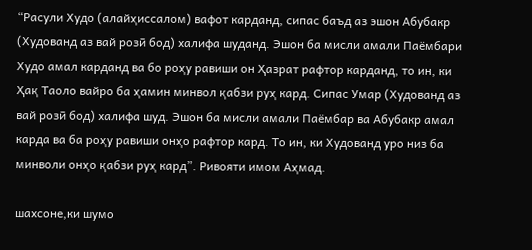“Расули Худо (алайҳиссалом) вафот карданд, сипас баъд аз эшон Абубакр  (Худованд аз вай розӣ бод) халифа шуданд. Эшон ба мисли амали Паёмбари Худо амал карданд ва бо роҳу равиши он Ҳазрат рафтор карданд, то ин, ки Ҳақ Таоло вайро ба ҳамин минвол қабзи руҳ кард. Сипас Умар (Худованд аз вай розӣ бод) халифа шуд. Эшон ба мисли амали Паёмбар ва Абубакр амал карда ва ба роҳу равиши онҳо рафтор кард. То ин, ки Худованд уро низ ба минволи онҳо қабзи руҳ кард”. Ривояти имом Аҳмад.

шахсоне,ки шумо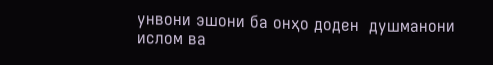унвони эшони ба онҳо доден  душманони ислом ва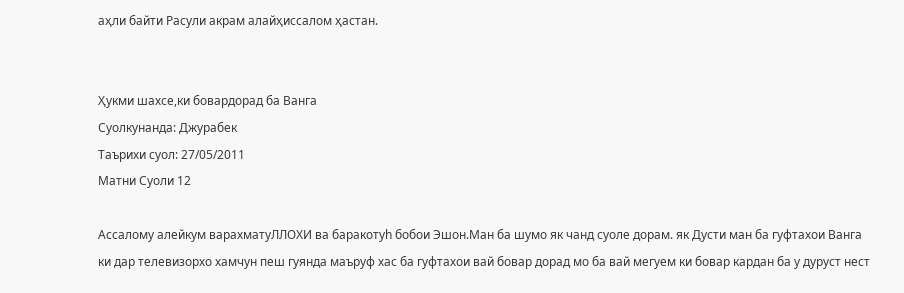аҳли байти Расули акрам алайҳиссалом ҳастан.


Ҳукми шахсе,ки бовардорад ба Ванга
Суолкунанда: Джурабек
Таърихи суол: 27/05/2011
Матни Суоли 12

Ассалому алейкум варахматуЛЛОХИ ва баракотуh бобои Эшон.Ман ба шумо як чанд суоле дорам. як Дусти ман ба гуфтахои Ванга ки дар телевизорхо хамчун пеш гуянда маъруф хас ба гуфтахои вай бовар дорад мо ба вай мегуем ки бовар кардан ба у дуруст нест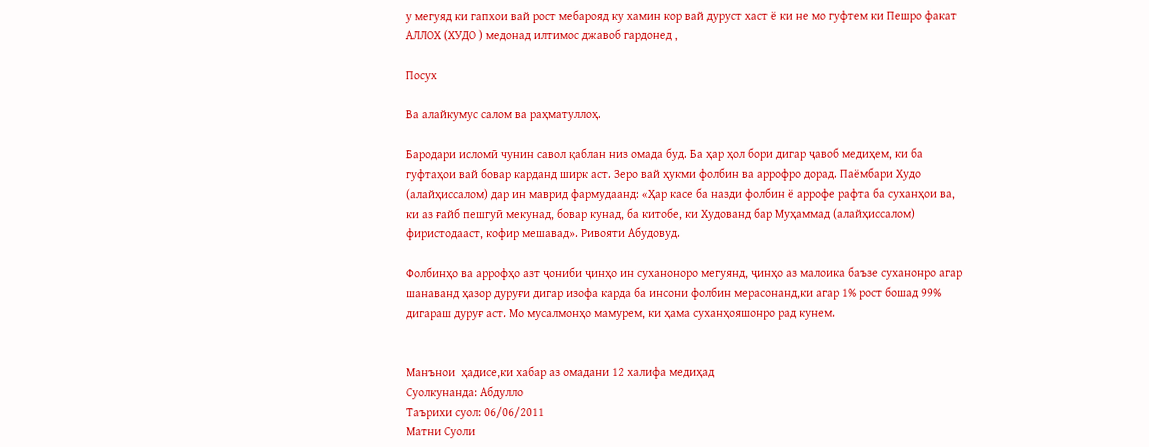у мегуяд ки гапхои вай рост мебарояд ку хамин кор вай дуруст хаст ё ки не мо гуфтем ки Пешро факат АЛЛОХ (ХУДО ) медонад илтимос джавоб гардонед ,

Посух

Ва алайкумус салом ва раҳматуллоҳ.

Бародари исломӣ чунин савол қаблан низ омада буд. Ба ҳар ҳол бори дигар ҷавоб медиҳем, ки ба гуфтаҳои вай бовар карданд ширк аст. Зеро вай ҳукми фолбин ва аррофро дорад. Паёмбари Худо (алайҳиссалом) дар ин маврид фармудаанд: «Ҳар касе ба назди фолбин ё аррофе рафта ба суханҳои ва, ки аз ғайб пешгуӣ мекунад, бовар кунад, ба китобе, ки Худованд бар Муҳаммад (алайҳиссалом) фиристодааст, кофир мешавад». Ривояти Абудовуд.

Фолбинҳо ва аррофҳо азт ҷониби ҷинҳо ин суханоноро мегуянд, ҷинҳо аз малоика баъзе суханонро агар шанаванд ҳазор дуруғи дигар изофа карда ба инсони фолбин мерасонанд,ки агар 1% рост бошад 99% дигараш дуруғ аст. Мо мусалмонҳо мамурем, ки ҳама суханҳояшонро рад кунем.


Манънои  ҳадисе,ки хабар аз омадани 12 халифа медиҳад
Суолкунанда: Абдулло
Таърихи суол: 06/06/2011
Матни Суоли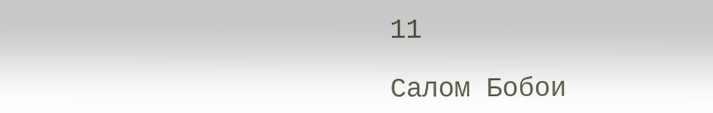11

Салом Бобои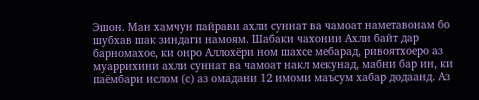Эшон. Ман хамчун пайрави ахли суннат ва чамоат наметавонам бо шубхав шак зиндаги намоям. Шабаки чахонии Ахли байт дар барномахое, ки онро Аллохёри ном шахсе мебарад, ривоятхоеро аз муаррихини ахли суннат ва чамоат накл мекунад, мабни бар ин, ки паёмбари ислом (с) аз омадани 12 имоми маъсум хабар додаанд. Аз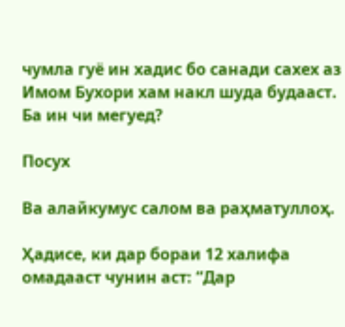чумла гуё ин хадис бо санади сахех аз Имом Бухори хам накл шуда будааст. Ба ин чи мегуед?

Посух

Ва алайкумус салом ва раҳматуллоҳ.

Ҳадисе, ки дар бораи 12 халифа омадааст чунин аст: “Дар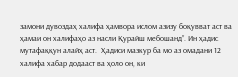замони дувоздаҳ халифа ҳамвора ислом азизу боқувват аст ва ҳамаи он халифаҳо аз насли Қурайш мебошанд”. Ин ҳадис мутафаққун алайҳ аст.  Ҳадиси мазкур ба мо аз омадани 12 халифа хабар додааст ва ҳоло он, ки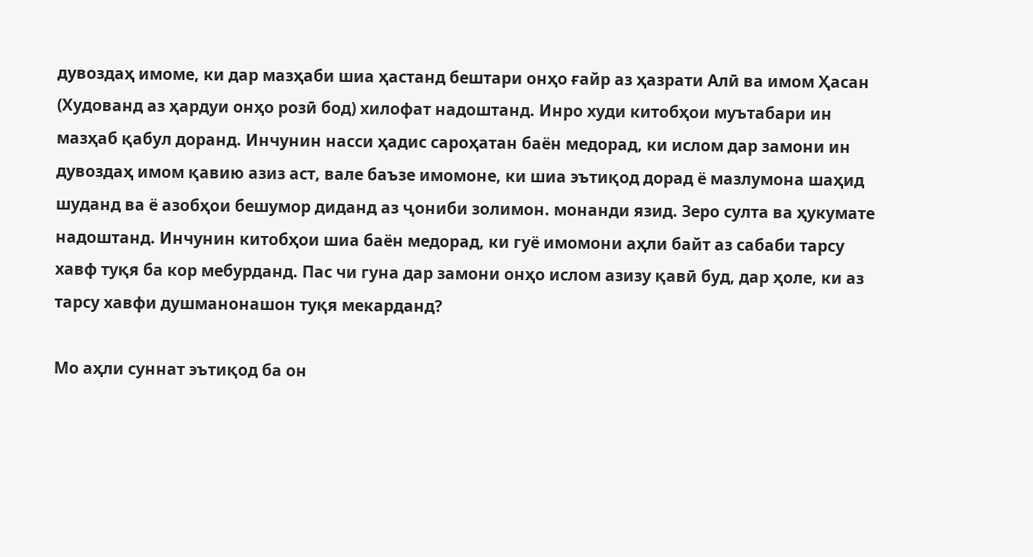дувоздаҳ имоме, ки дар мазҳаби шиа ҳастанд бештари онҳо ғайр аз ҳазрати Алӣ ва имом Ҳасан (Худованд аз ҳардуи онҳо розӣ бод) хилофат надоштанд. Инро худи китобҳои муътабари ин мазҳаб қабул доранд. Инчунин насси ҳадис сароҳатан баён медорад, ки ислом дар замони ин дувоздаҳ имом қавию азиз аст, вале баъзе имомоне, ки шиа эътиқод дорад ё мазлумона шаҳид шуданд ва ё азобҳои бешумор диданд аз ҷониби золимон. монанди язид. Зеро султа ва ҳукумате надоштанд. Инчунин китобҳои шиа баён медорад, ки гуё имомони аҳли байт аз сабаби тарсу хавф туқя ба кор мебурданд. Пас чи гуна дар замони онҳо ислом азизу қавӣ буд, дар ҳоле, ки аз тарсу хавфи душманонашон туқя мекарданд?

Мо аҳли суннат эътиқод ба он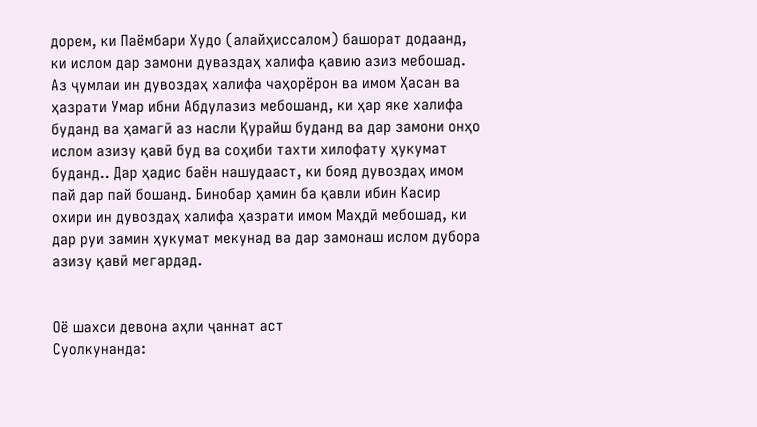дорем, ки Паёмбари Худо (алайҳиссалом) башорат додаанд, ки ислом дар замони дуваздаҳ халифа қавию азиз мебошад. Аз ҷумлаи ин дувоздаҳ халифа чаҳорёрон ва имом Ҳасан ва ҳазрати Умар ибни Абдулазиз мебошанд, ки ҳар яке халифа буданд ва ҳамагӣ аз насли Қурайш буданд ва дар замони онҳо ислом азизу қавӣ буд ва соҳиби тахти хилофату ҳукумат буданд.. Дар ҳадис баён нашудааст, ки бояд дувоздаҳ имом пай дар пай бошанд. Бинобар ҳамин ба қавли ибин Касир охири ин дувоздаҳ халифа ҳазрати имом Маҳдӣ мебошад, ки дар руи замин ҳукумат мекунад ва дар замонаш ислом дубора азизу қавӣ мегардад.


Оё шахси девона аҳли ҷаннат аст
Суолкунанда: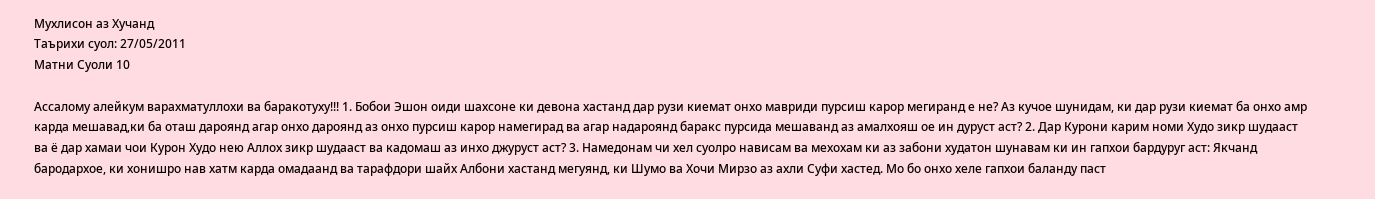Мухлисон аз Хучанд
Таърихи суол: 27/05/2011
Матни Суоли 10

Ассалому алейкум варахматуллохи ва баракотуху!!! 1. Бобои Эшон оиди шахсоне ки девона хастанд дар рузи киемат онхо мавриди пурсиш карор мегиранд е не? Аз кучое шунидам, ки дар рузи киемат ба онхо амр карда мешавад,ки ба оташ дароянд агар онхо дароянд аз онхо пурсиш карор намегирад ва агар надароянд баракс пурсида мешаванд аз амалхояш ое ин дуруст аст? 2. Дар Курони карим номи Худо зикр шудааст ва ё дар хамаи чои Курон Худо нею Аллох зикр шудааст ва кадомаш аз инхо джуруст аст? 3. Намедонам чи хел суолро нависам ва мехохам ки аз забони худатон шунавам ки ин гапхои бардуруг аст: Якчанд бародархое, ки хонишро нав хатм карда омадаанд ва тарафдори шайх Албони хастанд мегуянд, ки Шумо ва Хочи Мирзо аз ахли Суфи хастед. Мо бо онхо хеле гапхои баланду паст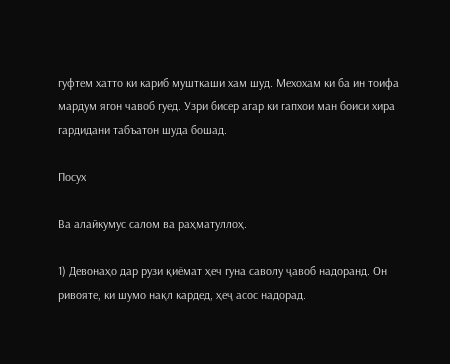гуфтем хатто ки кариб мушткаши хам шуд. Мехохам ки ба ин тоифа мардум ягон чавоб гуед. Узри бисер агар ки гапхои ман боиси хира гардидани табъатон шуда бошад.

Посух

Ва алайкумус салом ва раҳматуллоҳ.

1) Девонаҳо дар рузи қиёмат ҳеч гуна саволу ҷавоб надоранд. Он ривояте, ки шумо нақл кардед, ҳеҷ асос надорад.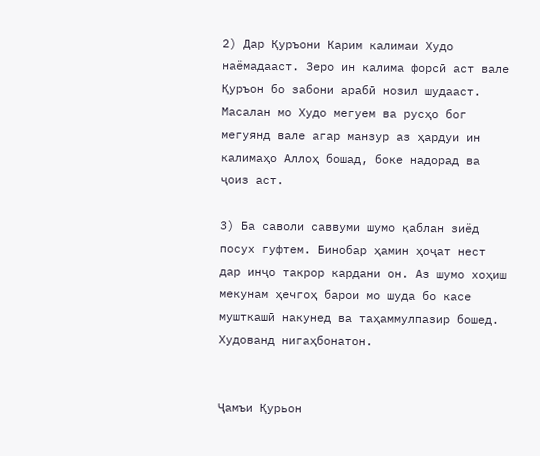2) Дар Қуръони Карим калимаи Худо наёмадааст. Зеро ин калима форсӣ аст вале Қуръон бо забони арабӣ нозил шудааст. Масалан мо Худо мегуем ва русҳо бог мегуянд вале агар манзур аз ҳардуи ин калимаҳо Аллоҳ бошад, боке надорад ва ҷоиз аст.

3) Ба саволи саввуми шумо қаблан зиёд посух гуфтем. Бинобар ҳамин ҳоҷат нест дар инҷо такрор кардани он. Аз шумо хоҳиш мекунам ҳечгоҳ барои мо шуда бо касе мушткашӣ накунед ва таҳаммулпазир бошед. Худованд нигаҳбонатон.


Ҷамъи Қурьон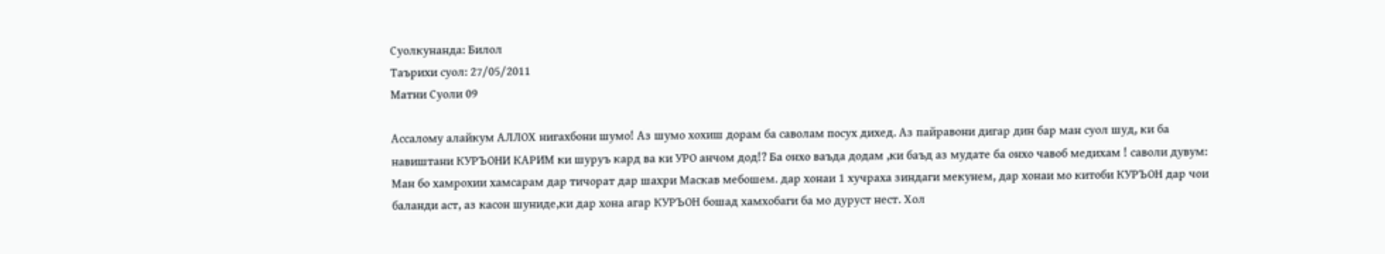Суолкунанда: Билол
Таърихи суол: 27/05/2011
Матни Суоли 09

Ассалому алайкум АЛЛОХ нигахбони шумо! Аз шумо хохиш дорам ба саволам посух дихед. Аз пайравони дигар дин бар ман суол шуд, ки ба навиштани КУРЪОНИ КАРИМ ки шуруъ кард ва ки УРО анчом дод!? Ба онхо ваъда додам ,ки баъд аз мудате ба онхо чавоб медихам ! саволи дувум: Ман бо хамрохии хамсарам дар тичорат дар шахри Маскав мебошем. дар хонаи 1 хучраха зиндаги мекунем, дар хонаи мо китоби КУРЪОН дар чои баланди аст, аз касон шуниде,ки дар хона агар КУРЪОН бошад хамхобаги ба мо дуруст нест. Хол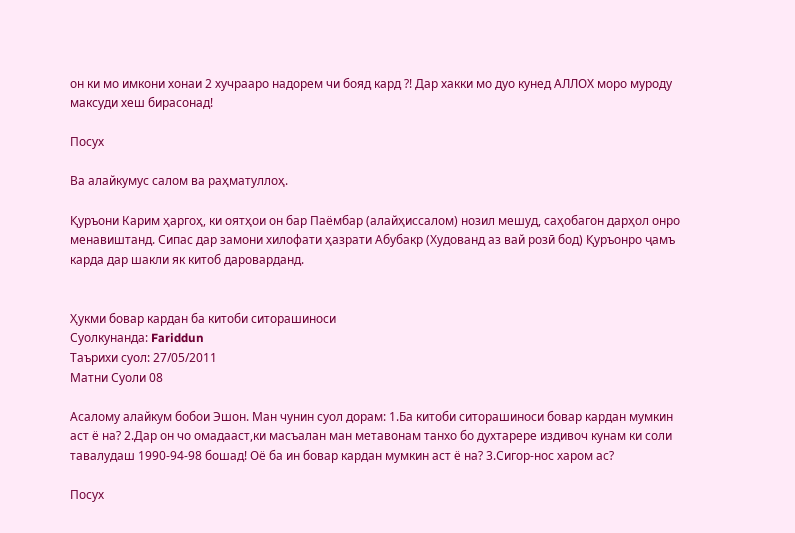он ки мо имкони хонаи 2 хучрааро надорем чи бояд кард ?! Дар хакки мо дуо кунед АЛЛОХ моро муроду максуди хеш бирасонад!

Посух

Ва алайкумус салом ва раҳматуллоҳ.

Қуръони Карим ҳаргоҳ, ки оятҳои он бар Паёмбар (алайҳиссалом) нозил мешуд, саҳобагон дарҳол онро менавиштанд. Сипас дар замони хилофати ҳазрати Абубакр (Худованд аз вай розӣ бод) Қуръонро ҷамъ карда дар шакли як китоб дароварданд.


Ҳукми бовар кардан ба китоби ситорашиноси
Суолкунанда: Fariddun
Таърихи суол: 27/05/2011
Матни Суоли 08

Асалому алайкум бобои Эшон. Ман чунин суол дорам: 1.Ба китоби ситорашиноси бовар кардан мумкин аст ё на? 2.Дар он чо омадааст,ки масъалан ман метавонам танхо бо духтарере издивоч кунам ки соли тавалудаш 1990-94-98 бошад! Оё ба ин бовар кардан мумкин аст ё на? 3.Сигор-нос харом ас?

Посух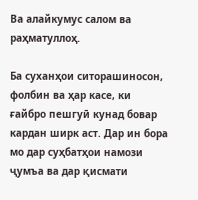Ва алайкумус салом ва раҳматуллоҳ.

Ба суханҳои ситорашиносон, фолбин ва ҳар касе, ки ғайбро пешгуӣ кунад бовар кардан ширк аст. Дар ин бора мо дар суҳбатҳои намози ҷумъа ва дар қисмати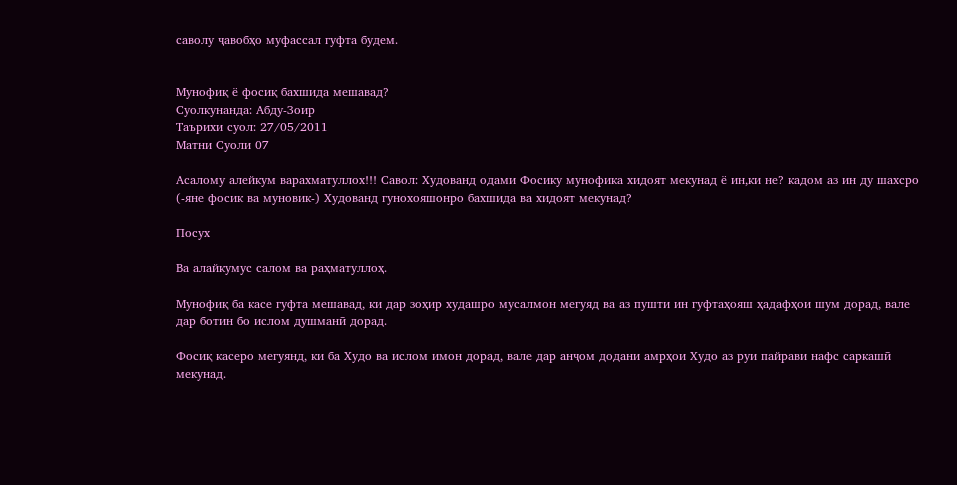саволу ҷавобҳо муфассал гуфта будем.


Мунофиқ ё фосиқ бахшида мешавад?
Суолкунанда: Абду-Зоир
Таърихи суол: 27/05/2011
Матни Суоли 07

Асалому алейкум варахматуллох!!! Савол: Худованд одами Фосику мунофика хидоят мекунад ё ин,ки не? кадом аз ин ду шахсро (-яне фосик ва муновик-) Худованд гунохояшонро бахшида ва хидоят мекунад?

Посух

Ва алайкумус салом ва раҳматуллоҳ.

Мунофиқ ба касе гуфта мешавад, ки дар зоҳир худашро мусалмон мегуяд ва аз пушти ин гуфтаҳояш ҳадафҳои шум дорад, вале дар ботин бо ислом душманӣ дорад.

Фосиқ касеро мегуянд, ки ба Худо ва ислом имон дорад, вале дар анҷом додани амрҳои Худо аз руи пайрави нафс саркашӣ мекунад.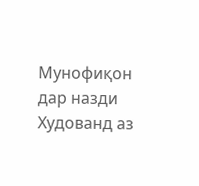Мунофиқон дар назди Худованд аз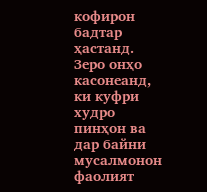кофирон бадтар ҳастанд. Зеро онҳо касонеанд, ки куфри худро пинҳон ва дар байни мусалмонон фаолият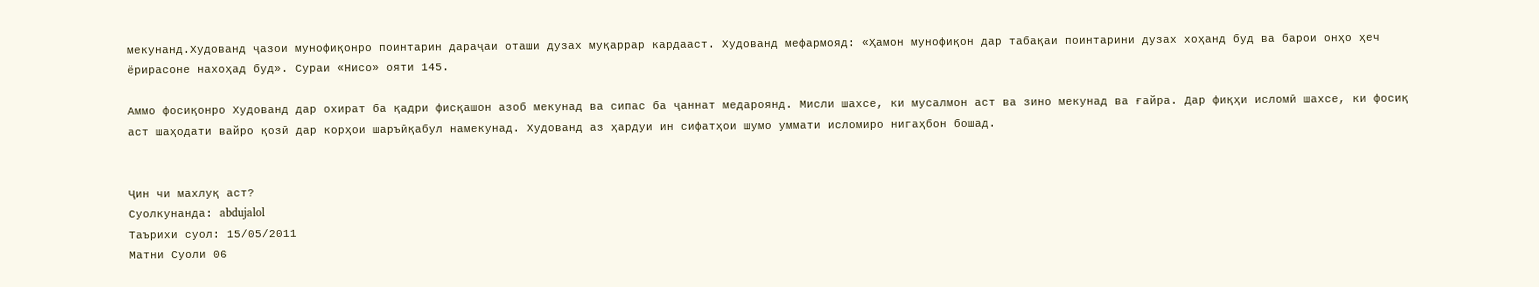мекунанд.Худованд ҷазои мунофиқонро поинтарин дараҷаи оташи дузах муқаррар кардааст. Худованд мефармояд: «Ҳамон мунофиқон дар табақаи поинтарини дузах хоҳанд буд ва барои онҳо ҳеч ёрирасоне нахоҳад буд». Сураи «Нисо» ояти 145.

Аммо фосиқонро Худованд дар охират ба қадри фисқашон азоб мекунад ва сипас ба ҷаннат медароянд. Мисли шахсе, ки мусалмон аст ва зино мекунад ва ғайра. Дар фиқҳи исломӣ шахсе, ки фосиқ аст шаҳодати вайро қозӣ дар корҳои шаръӣқабул намекунад. Худованд аз ҳардуи ин сифатҳои шумо уммати исломиро нигаҳбон бошад.


Ҷин чи махлуқ аст?
Суолкунанда: abdujalol
Таърихи суол: 15/05/2011
Матни Суоли 06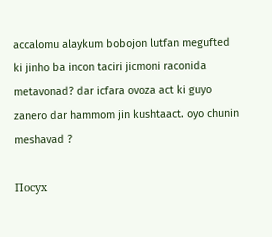accalomu alaykum bobojon lutfan megufted ki jinho ba incon taciri jicmoni raconida metavonad? dar icfara ovoza act ki guyo zanero dar hammom jin kushtaact. oyo chunin meshavad ?

Посух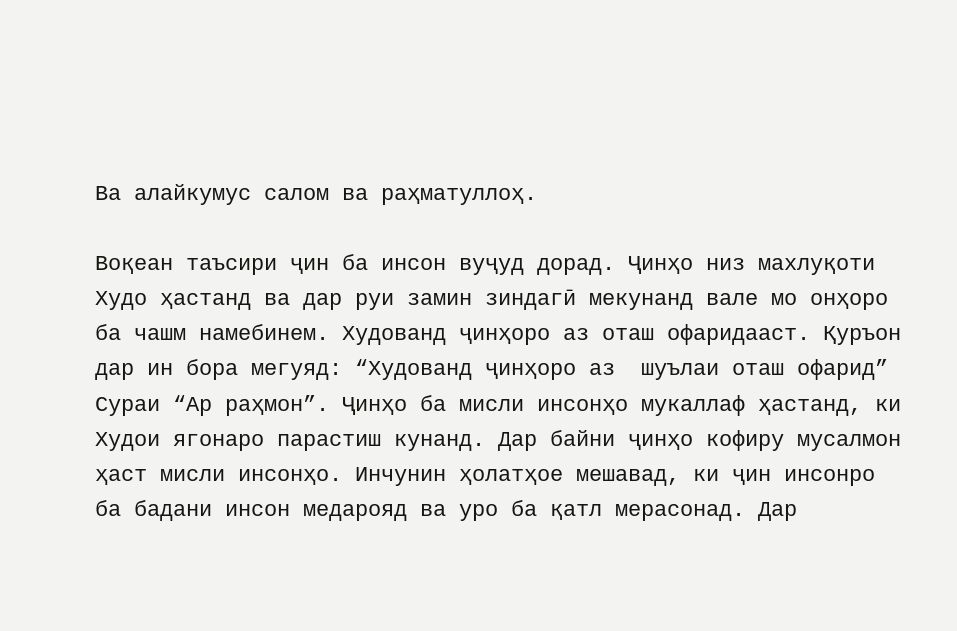Ва алайкумус салом ва раҳматуллоҳ.

Воқеан таъсири ҷин ба инсон вуҷуд дорад. Ҷинҳо низ махлуқоти Худо ҳастанд ва дар руи замин зиндагӣ мекунанд вале мо онҳоро ба чашм намебинем. Худованд ҷинҳоро аз оташ офаридааст. Қуръон дар ин бора мегуяд: “Худованд ҷинҳоро аз  шуълаи оташ офарид” Сураи “Ар раҳмон”. Ҷинҳо ба мисли инсонҳо мукаллаф ҳастанд, ки Худои ягонаро парастиш кунанд. Дар байни ҷинҳо кофиру мусалмон ҳаст мисли инсонҳо. Инчунин ҳолатҳое мешавад, ки ҷин инсонро ба бадани инсон медарояд ва уро ба қатл мерасонад. Дар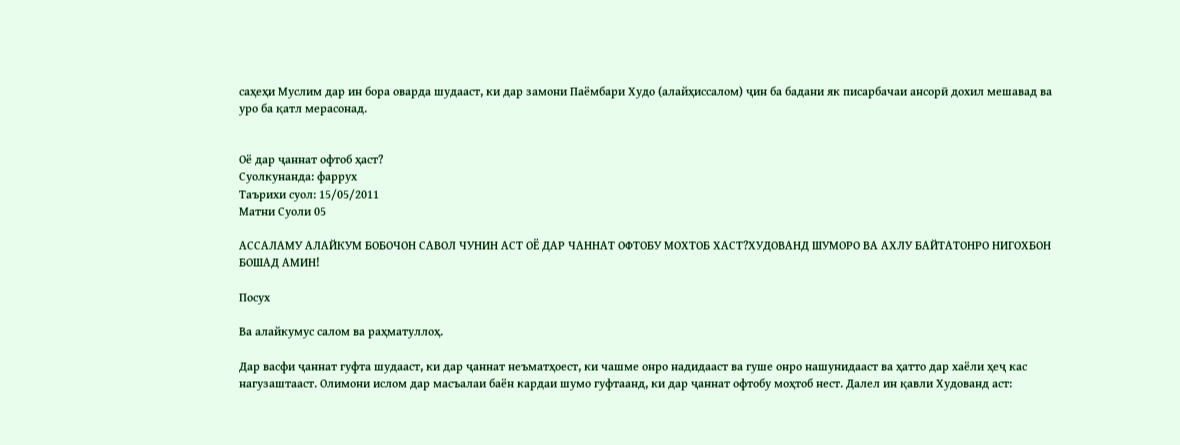саҳеҳи Муслим дар ин бора оварда шудааст, ки дар замони Паёмбари Худо (алайҳиссалом) ҷин ба бадани як писарбачаи ансорӣ дохил мешавад ва уро ба қатл мерасонад.


Оё дар ҷаннат офтоб ҳаст?
Суолкунанда: фаррух
Таърихи суол: 15/05/2011
Матни Суоли 05

АССАЛАМУ АЛАЙКУМ БОБОЧОН САВОЛ ЧУНИН АСТ ОЁ ДАР ЧАННАТ ОФТОБУ МОХТОБ ХАСТ?ХУДОВАНД ШУМОРО ВА АХЛУ БАЙТАТОНРО НИГОХБОН БОШАД АМИН!

Посух

Ва алайкумус салом ва раҳматуллоҳ.

Дар васфи ҷаннат гуфта шудааст, ки дар ҷаннат неъматҳоест, ки чашме онро надидааст ва гуше онро нашунидааст ва ҳатто дар хаёли ҳеҷ кас нагузаштааст. Олимони ислом дар масъалаи баён кардаи шумо гуфтаанд, ки дар ҷаннат офтобу моҳтоб нест. Далел ин қавли Худованд аст: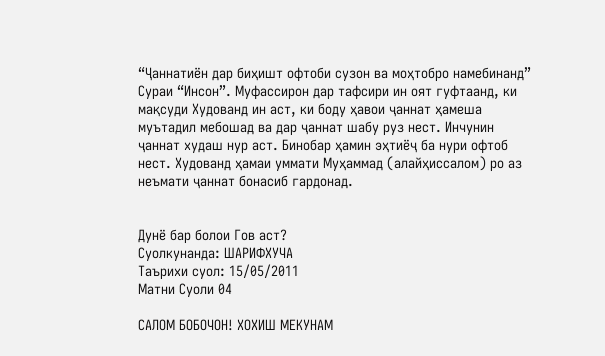“Ҷаннатиён дар биҳишт офтоби сузон ва моҳтобро намебинанд” Сураи “Инсон”. Муфассирон дар тафсири ин оят гуфтаанд, ки мақсуди Худованд ин аст, ки боду ҳавои ҷаннат ҳамеша муътадил мебошад ва дар ҷаннат шабу руз нест. Инчунин ҷаннат худаш нур аст. Бинобар ҳамин эҳтиёҷ ба нури офтоб нест. Худованд ҳамаи уммати Муҳаммад (алайҳиссалом) ро аз неъмати ҷаннат бонасиб гардонад.


Дунё бар болои Гов аст?
Суолкунанда: ШАРИФХУЧА
Таърихи суол: 15/05/2011
Матни Суоли 04

САЛОМ БОБОЧОН! ХОХИШ МЕКУНАМ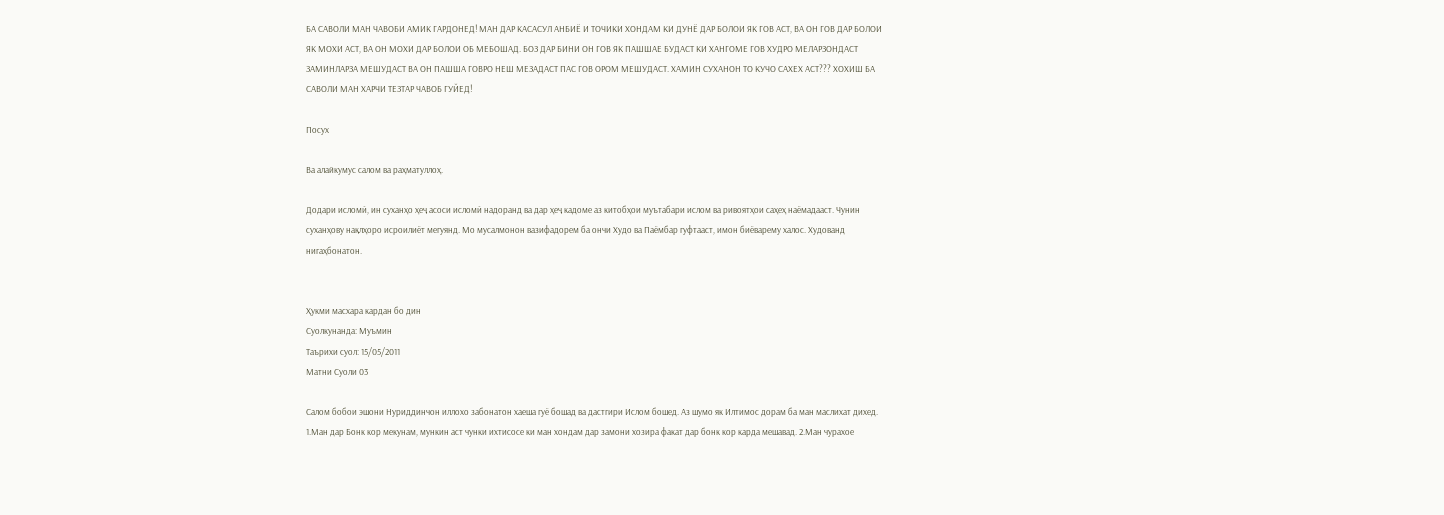БА САВОЛИ МАН ЧАВОБИ АМИК ГАРДОНЕД! МАН ДАР КАСАСУЛ АНБИЁ И ТОЧИКИ ХОНДАМ КИ ДУНЁ ДАР БОЛОИ ЯК ГОВ АСТ, ВА ОН ГОВ ДАР БОЛОИ ЯК МОХИ АСТ, ВА ОН МОХИ ДАР БОЛОИ ОБ МЕБОШАД. БОЗ ДАР БИНИ ОН ГОВ ЯК ПАШШАЕ БУДАСТ КИ ХАНГОМЕ ГОВ ХУДРО МЕЛАРЗОНДАСТ ЗАМИНЛАРЗА МЕШУДАСТ ВА ОН ПАШША ГОВРО НЕШ МЕЗАДАСТ ПАС ГОВ ОРОМ МЕШУДАСТ. ХАМИН СУХАНОН ТО КУЧО САХЕХ АСТ??? ХОХИШ БА САВОЛИ МАН ХАРЧИ ТЕЗТАР ЧАВОБ ГУЙЕД!

Посух

Ва алайкумус салом ва раҳматуллоҳ.

Додари исломӣ, ин суханҳо ҳеҷ асоси исломӣ надоранд ва дар ҳеҷ кадоме аз китобҳои муътабари ислом ва ривоятҳои саҳеҳ наёмадааст. Чунин суханҳову нақлҳоро исроилиёт мегуянд. Мо мусалмонон вазифадорем ба ончи Худо ва Паёмбар гуфтааст, имон биёварему халос. Худованд нигаҳбонатон.


Ҳукми масхара кардан бо дин
Суолкунанда: Муъмин
Таърихи суол: 15/05/2011
Матни Суоли 03

Салом бобои эшони Нуриддинчон иллохо забонатон хаеша гуё бошад ва дастгири Ислом бошед. Аз шумо як Илтимос дорам ба ман маслихат дихед. 1.Ман дар Бонк кор мекунам, мункин аст чунки ихтисосе ки ман хондам дар замони хозира факат дар бонк кор карда мешавад. 2.Ман чурахое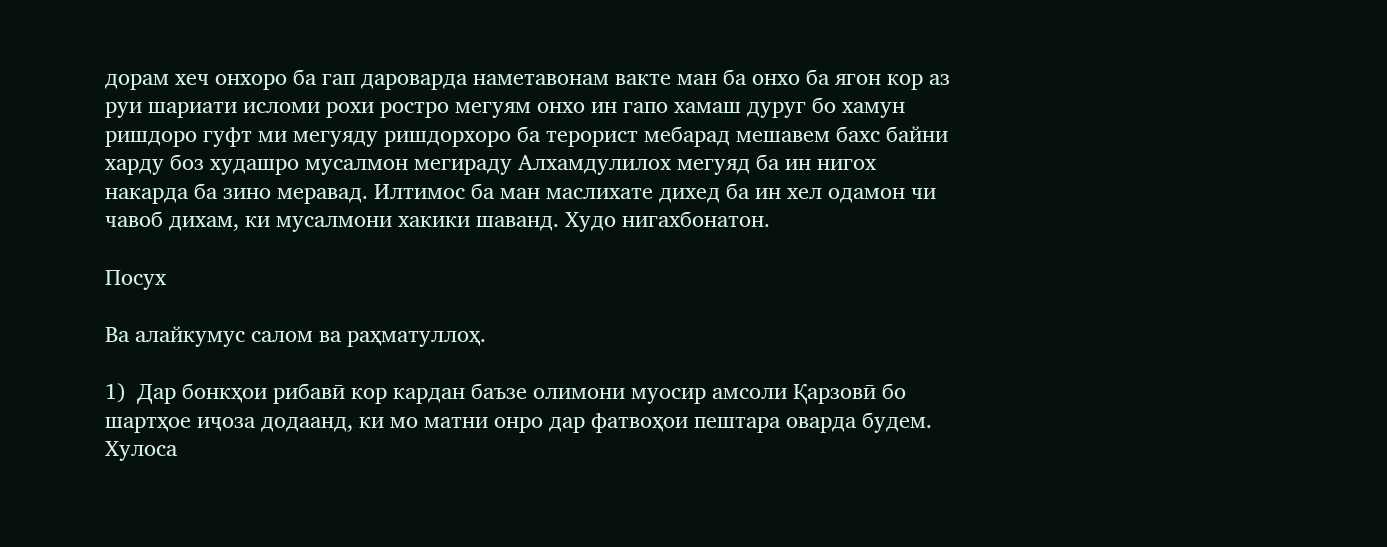дорам хеч онхоро ба гап дароварда наметавонам вакте ман ба онхо ба ягон кор аз руи шариати исломи рохи ростро мегуям онхо ин гапо хамаш дуруг бо хамун ришдоро гуфт ми мегуяду ришдорхоро ба терорист мебарад мешавем бахс байни харду боз худашро мусалмон мегираду Алхамдулилох мегуяд ба ин нигох накарда ба зино меравад. Илтимос ба ман маслихате дихед ба ин хел одамон чи чавоб дихам, ки мусалмони хакики шаванд. Худо нигахбонатон.

Посух

Ва алайкумус салом ва раҳматуллоҳ.

1)  Дар бонкҳои рибавӣ кор кардан баъзе олимони муосир амсоли Қарзовӣ бо шартҳое иҷоза додаанд, ки мо матни онро дар фатвоҳои пештара оварда будем. Хулоса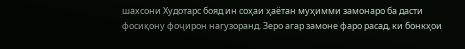шахсони Худотарс бояд ин соҳаи ҳаётан муҳимми замонаро ба дасти фосиқону фоҷирон нагузоранд. Зеро агар замоне фаро расад, ки бонкҳои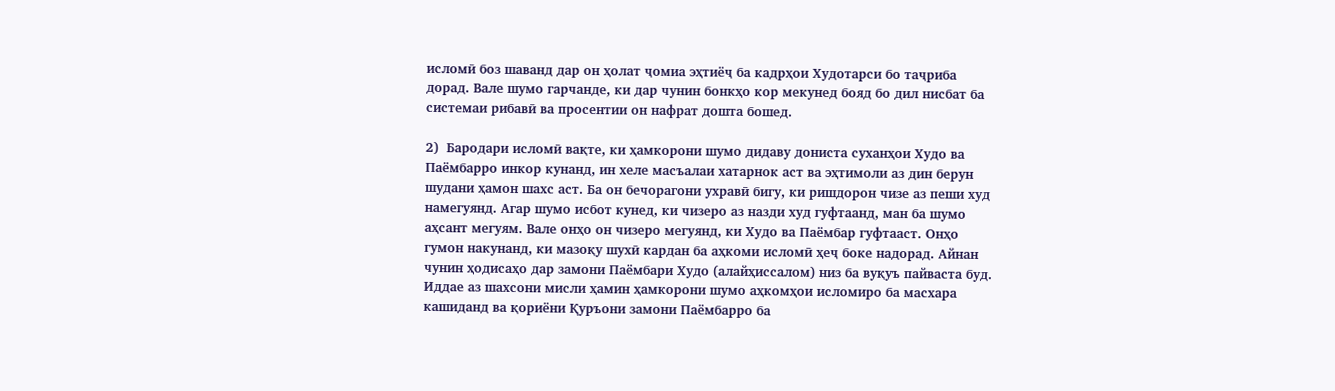исломӣ боз шаванд дар он ҳолат ҷомиа эҳтиёҷ ба кадрҳои Худотарси бо таҷриба дорад. Вале шумо гарчанде, ки дар чунин бонкҳо кор мекунед бояд бо дил нисбат ба системаи рибавӣ ва просентии он нафрат дошта бошед.

2)  Бародари исломӣ вақте, ки ҳамкорони шумо дидаву дониста суханҳои Худо ва Паёмбарро инкор кунанд, ин хеле масъалаи хатарнок аст ва эҳтимоли аз дин берун шудани ҳамон шахс аст. Ба он бечорагони ухравӣ бигу, ки ришдорон чизе аз пеши худ намегуянд. Агар шумо исбот кунед, ки чизеро аз назди худ гуфтаанд, ман ба шумо аҳсант мегуям. Вале онҳо он чизеро мегуянд, ки Худо ва Паёмбар гуфтааст. Онҳо гумон накунанд, ки мазоқу шухӣ кардан ба аҳкоми исломӣ ҳеҷ боке надорад. Айнан чунин ҳодисаҳо дар замони Паёмбари Худо (алайҳиссалом) низ ба вуқуъ пайваста буд. Иддае аз шахсони мисли ҳамин ҳамкорони шумо аҳкомҳои исломиро ба масхара кашиданд ва қориёни Қуръони замони Паёмбарро ба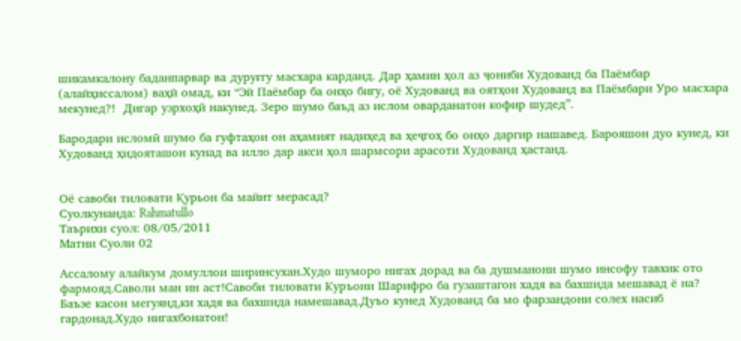шикамкалону баданпарвар ва дуруғгу масхара карданд. Дар ҳамин ҳол аз ҷониби Худованд ба Паёмбар (алайҳиссалом) ваҳй омад, ки “Эй Паёмбар ба онҳо бигу, оё Худованд ва оятҳои Худованд ва Паёмбари Уро масхара мекунед?!  Дигар узрхоҳӣ накунед. Зеро шумо баъд аз ислом оварданатон кофир шудед”.

Бародари исломӣ шумо ба гуфтаҳои он аҳамият надиҳед ва ҳеҷгоҳ бо онҳо даргир нашавед. Барояшон дуо кунед, ки Худованд ҳидояташон кунад ва илло дар акси ҳол шармсори арасоти Худованд ҳастанд.


Оё савоби тиловати Қурьон ба майит мерасад?
Суолкунанда: Rahmatullo
Таърихи суол: 08/05/2011
Матни Суоли 02

Ассалому алайкум домуллои ширинсухан.Худо шуморо нигах дорад ва ба душманони шумо инсофу тавхик ото фармояд.Саволи ман ин аст!Савоби тиловати Куръони Шарифро ба гузаштагон хадя ва бахшида мешавад ё на? Баъзе касон мегуянд,ки хадя ва бахшида намешавад.Дуъо кунед Худованд ба мо фарзандони солех насиб гардонад.Худо нигахбонатон!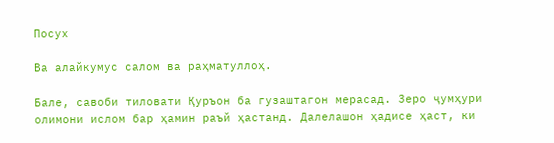Посух

Ва алайкумус салом ва раҳматуллоҳ.

Бале, савоби тиловати Қуръон ба гузаштагон мерасад. Зеро ҷумҳури олимони ислом бар ҳамин раъй ҳастанд. Далелашон ҳадисе ҳаст, ки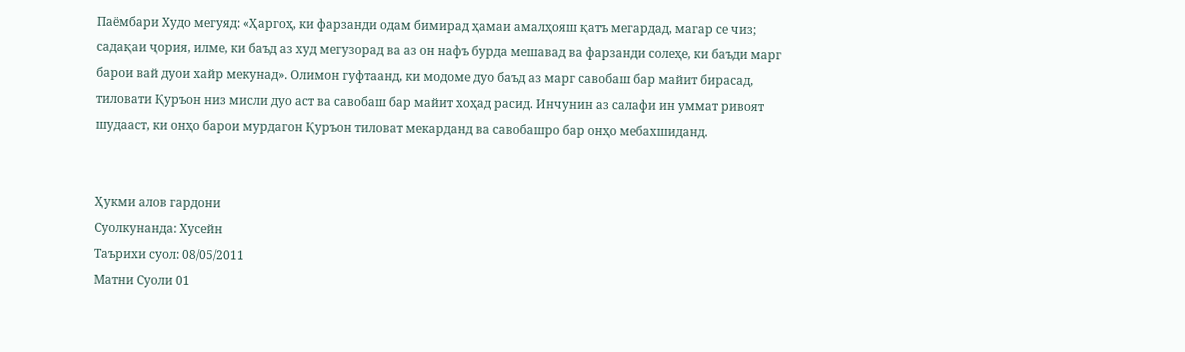Паёмбари Худо мегуяд: «Ҳаргоҳ, ки фарзанди одам бимирад ҳамаи амалҳояш қатъ мегардад, магар се чиз; садақаи ҷория, илме, ки баъд аз худ мегузорад ва аз он нафъ бурда мешавад ва фарзанди солеҳе, ки баъди марг барои вай дуои хайр мекунад». Олимон гуфтаанд, ки модоме дуо баъд аз марг савобаш бар майит бирасад, тиловати Қуръон низ мисли дуо аст ва савобаш бар майит хоҳад расид. Инчунин аз салафи ин уммат ривоят шудааст, ки онҳо барои мурдагон Қуръон тиловат мекарданд ва савобашро бар онҳо мебахшиданд.


Ҳукми алов гардони
Суолкунанда: Хусейн
Таърихи суол: 08/05/2011
Матни Суоли 01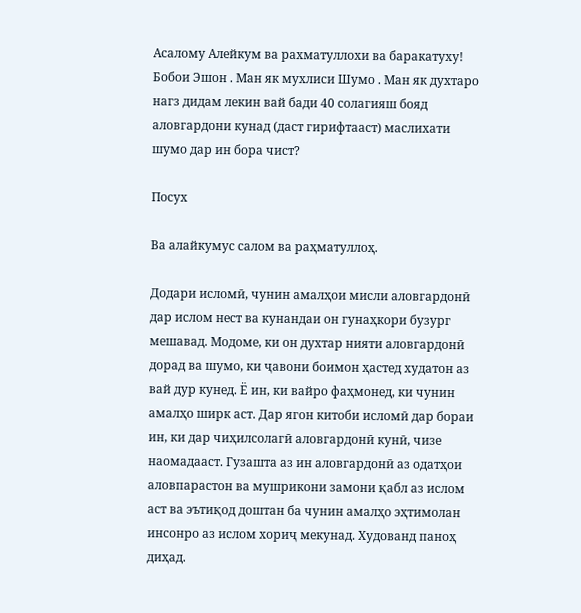Асалому Алейкум ва рахматуллохи ва баракатуху! Бобои Эшон . Ман як мухлиси Шумо . Ман як духтаро нагз дидам лекин вай бади 40 солагияш бояд аловгардони кунад (даст гирифтааст) маслихати шумо дар ин бора чист?

Посух

Ва алайкумус салом ва раҳматуллоҳ.

Додари исломӣ, чунин амалҳои мисли аловгардонӣ дар ислом нест ва кунандаи он гунаҳкори бузург мешавад. Модоме, ки он духтар нияти аловгардонӣ дорад ва шумо, ки ҷавони боимон ҳастед худатон аз вай дур кунед. Ё ин, ки вайро фаҳмонед, ки чунин амалҳо ширк аст. Дар ягон китоби исломӣ дар бораи ин, ки дар чиҳилсолагӣ аловгардонӣ кунӣ, чизе наомадааст. Гузашта аз ин аловгардонӣ аз одатҳои аловпарастон ва мушрикони замони қабл аз ислом аст ва эътиқод доштан ба чунин амалҳо эҳтимолан инсонро аз ислом хориҷ мекунад. Худованд паноҳ диҳад.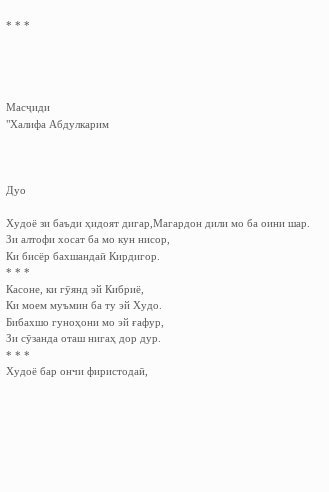* * *




Масҷиди
"Халифа Абдулкарим



Дуо

Худоё зи баъди ҳидоят дигар,Магардон дили мо ба оини шар.
Зи алтофи хосат ба мо кун нисор,
Ки бисёр бахшандаӣ Кирдигор.
* * *
Касоне, ки гӯянд эй Кибриё,
Ки моем муъмин ба ту эй Худо.
Бибахшо гуноҳони мо эй ғафур,
Зи сӯзанда оташ нигаҳ дор дур.
* * *
Худоё бар ончи фиристодаӣ,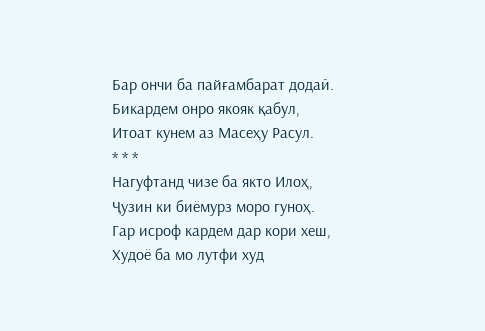Бар ончи ба пайғамбарат додаӣ.
Бикардем онро якояк қабул,
Итоат кунем аз Масеҳу Расул.
* * *
Нагуфтанд чизе ба якто Илоҳ,
Ҷузин ки биёмурз моро гуноҳ.
Гар исроф кардем дар кори хеш,
Худоё ба мо лутфи худ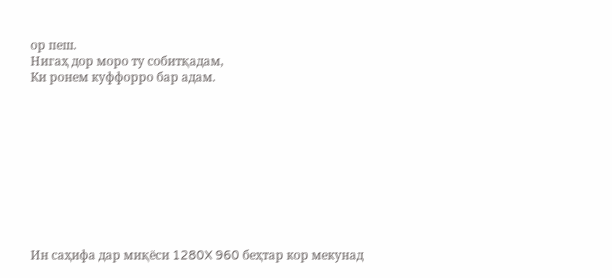ор пеш.
Нигаҳ дор моро ту собитқадам,
Ки ронем куффорро бар адам.










Ин саҳифа дар миқёси 1280X 960 беҳтар кор мекунад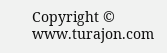Copyright © www.turajon.com